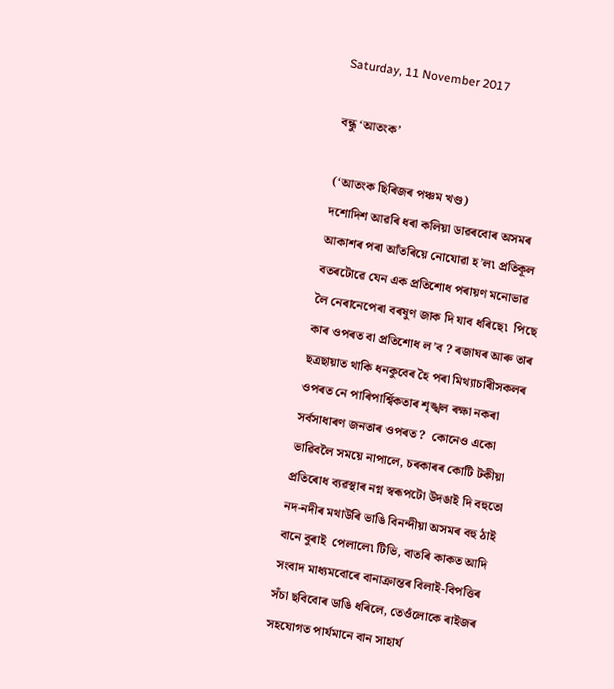Saturday, 11 November 2017

বন্ধু ‘আতংক’

(‘আতংক ছিৰিজৰ পঞ্চম খণ্ড)
দশোদিশ আৱৰি ধৰা কলিয়া ডাৱৰবোৰ অসমৰ আকাশৰ পৰা আঁতৰিয়ে নোযোৱা হ’ল৷ প্ৰতিকূল বতৰটোৱে যেন এক প্ৰতিশোধ পৰায়ণ মনোভাৱ লৈ নেৰানেপেৰা বৰষুণ জাক দি যাব ধৰিছে৷  পিছে কাৰ ওপৰত বা প্ৰতিশোধ ল’ব ? ৰজাঘৰ আৰু তাৰ ছত্ৰছায়াত থাকি ধনকুবেৰ হৈ পৰা মিথ্যাচাৰীসকলৰ ওপৰত নে পাৰিপাৰ্শ্বিকতাৰ শৃঙ্খল ৰক্ষা নকৰা সৰ্বসাধাৰণ জনতাৰ ওপৰত ?  কোনেও একো ভাৱিবলৈ সময়ে নাপালে, চৰকাৰৰ কোটি টকীয়া প্ৰতিৰোধ ব্যৱস্থাৰ নগ্ন স্বৰূপটো উদঙাই দি বহুতো নদ-নদীৰ মথাউৰি ভাঙি বিনন্দীয়া অসমৰ বহু ঠাই বানে বুৰাই  পেলালে৷ টিভি, বাতৰি কাকত আদি সংবাদ মাধ্যমবোৰে বানাক্ৰান্তৰ বিলাই-বিপত্তিৰ সঁচা ছবিবোৰ ডাঙি ধৰিলে, তেওঁলোকে ৰাইজৰ সহযোগত পাৰ্যমানে বান সাহাৰ্য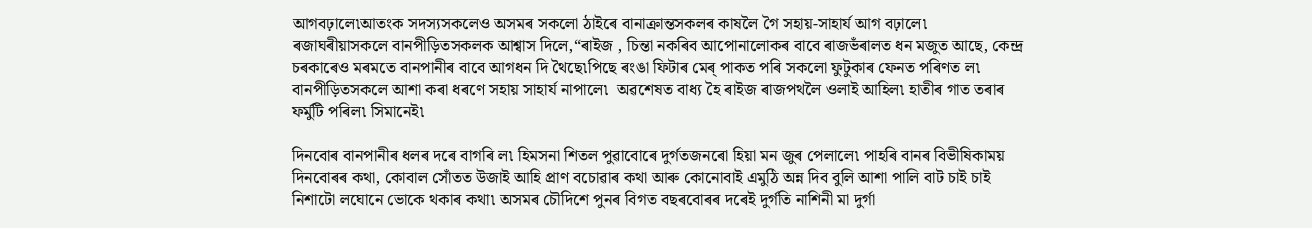আগবঢ়ালে৷আতংক সদস্যসকলেও অসমৰ সকলো ঠাইৰে বানাক্ৰান্তসকলৰ কাষলৈ গৈ সহায়-সাহাৰ্য আগ বঢ়ালে৷ ৰজাঘৰীয়াসকলে বানপীড়িতসকলক আশ্বাস দিলে,“ৰাইজ , চিন্তা নকৰিব আপোনালোকৰ বাবে ৰাজভঁৰালত ধন মজুত আছে, কেন্দ্ৰ চৰকাৰেও মৰমতে বানপানীৰ বাবে আগধন দি থৈছে৷পিছে ৰংঙা ফিটাৰ মেৰ্ পাকত পৰি সকলো ফুটুকাৰ ফেনত পৰিণত ল৷ বানপীড়িতসকলে আশা কৰা ধৰণে সহায় সাহাৰ্য নাপালে৷  অৱশেষত বাধ্য হৈ ৰাইজ ৰাজপথলৈ ওলাই আহিল৷ হাতীৰ গাত তৰাৰ ফৰ্মুটি পৰিল৷ সিমানেই৷

দিনবোৰ বানপানীৰ ধলৰ দৰে বাগৰি ল৷ হিমসনা শিতল পুৱাবোৰে দুৰ্গতজনৰো হিয়া মন জুৰ পেলালে৷ পাহৰি বানৰ বিভীষিকাময় দিনবোৰৰ কথা, কোবাল সোঁতত উজাই আহি প্ৰাণ বচোৱাৰ কথা আৰু কোনোবাই এমুঠি অন্ন দিব বুলি আশা পালি বাট চাই চাই নিশাটো লঘোনে ভোকে থকাৰ কথা৷ অসমৰ চৌদিশে পুনৰ বিগত বছৰবোৰৰ দৰেই দুৰ্গতি নাশিনী মা দুৰ্গা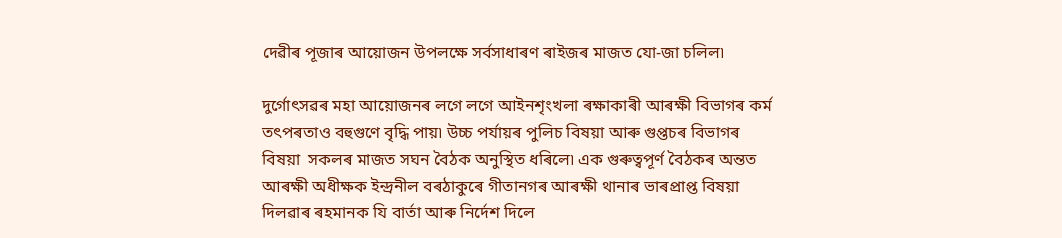দেৱীৰ পূজাৰ আয়োজন উপলক্ষে সৰ্বসাধাৰণ ৰাইজৰ মাজত যো-জা চলিল৷

দুৰ্গোৎসৱৰ মহা আয়োজনৰ লগে লগে আইনশৃংখলা ৰক্ষাকাৰী আৰক্ষী বিভাগৰ কৰ্ম তৎপৰতাও বহুগুণে বৃদ্ধি পায়৷ উচ্চ পৰ্যায়ৰ পুলিচ বিষয়া আৰু গুপ্তচৰ বিভাগৰ বিষয়া  সকলৰ মাজত সঘন বৈঠক অনুস্থিত ধৰিলে৷ এক গুৰুত্বপূৰ্ণ বৈঠকৰ অন্তত আৰক্ষী অধীক্ষক ইন্দ্ৰনীল বৰঠাকুৰে গীতানগৰ আৰক্ষী থানাৰ ভাৰপ্ৰাপ্ত বিষয়া দিলৱাৰ ৰহমানক যি বাৰ্তা আৰু নিৰ্দেশ দিলে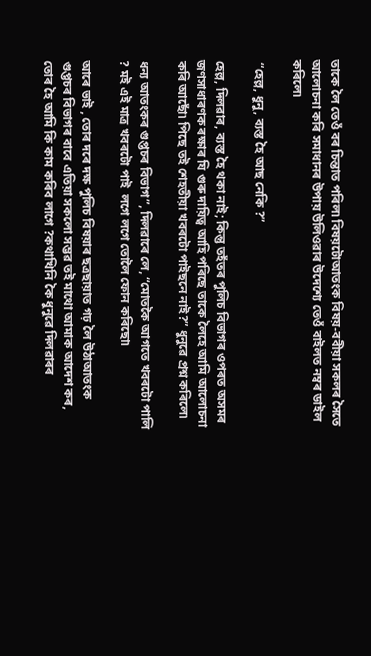তাকে লৈ তেওঁ বৰ চিন্তাত পৰিল৷ বিষয়টোআতংক বিষয়-ববীয়া সকলৰ সৈতে আলোচনা কৰি সমাধানৰ উপায় উলিওৱাৰ উদেশ্যে তেওঁ বাইলত নম্বৰ ডাইল কৰিলে৷

 “হেল্ল, ধুনু, ব্যস্ত হৈ আছ নেকি ?”

হেল্ল, দিলৱাৰ, ব্যস্ত হৈ থকা নাই; কিন্তু তহঁতৰ পুলিচ বিভাগৰ ওপৰত অসমৰ জণসাধাৰণক ৰক্ষাৰ যি গুৰু দায়িত্ব আহি পৰিছে তাকে লৈহে আমি আলোচনা কৰি আছোঁ৷ পিছে তই শেহতীয়া খবৰটো পাইছনে নাই?” ধুনুৱে প্ৰশ্ন কৰিলে৷

ধন্য আতংকৰ গুপ্তচৰ বিভাগ”, দিলৱাৰে লে, “মোতকৈ আগতে খবৰটো পালি ? মই এই মাত্ৰ খবৰটো পাই  লগে লগে তোলৈ ফোন কৰিছো৷

আৰে ভাই , তোৰ দৰে দক্ষ পুলিচ বিষয়াৰ ছত্ৰছায়াত গঢ় লৈ উঠাআতংক গুপ্তচৰ বিভাগৰ বাবে এতিয়া সকলো সম্ভৱ তই মাথো আমাক আদেশ কৰ, তোৰ হৈ আমি কি কাম কৰিব লাগে ?কথাখিনি কৈ ধুনুৱে দিলৱাৰৰ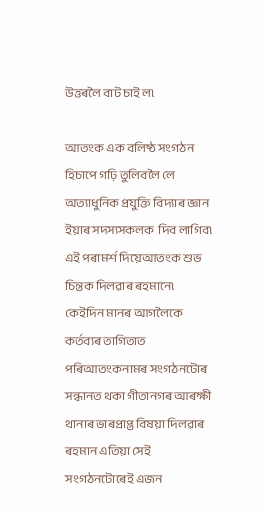উত্তৰলৈ বাট চাই ল৷

আতংক এক বলিষ্ঠ সংগঠন হিচাপে গঢ়ি তুলিবলৈ লে অত্যাধুনিক প্ৰযুক্তি বিদ্যাৰ জ্ঞান ইয়াৰ সদস্যসকলক  দিব লাগিব৷ এই পৰামৰ্শ দিয়েআতংক শুভ চিন্তক দিলৱাৰ ৰহমানে৷ কেইদিন মানৰ আগলৈকে কৰ্তব্যৰ তাগিতাত পৰিআতংকনামৰ সংগঠনটোৰ সন্ধানত থকা গীতানগৰ আৰক্ষী থানাৰ ভাৰপ্ৰাপ্ত বিষয়া দিলৱাৰ ৰহমান এতিয়া সেই সংগঠনটোৰেই এজন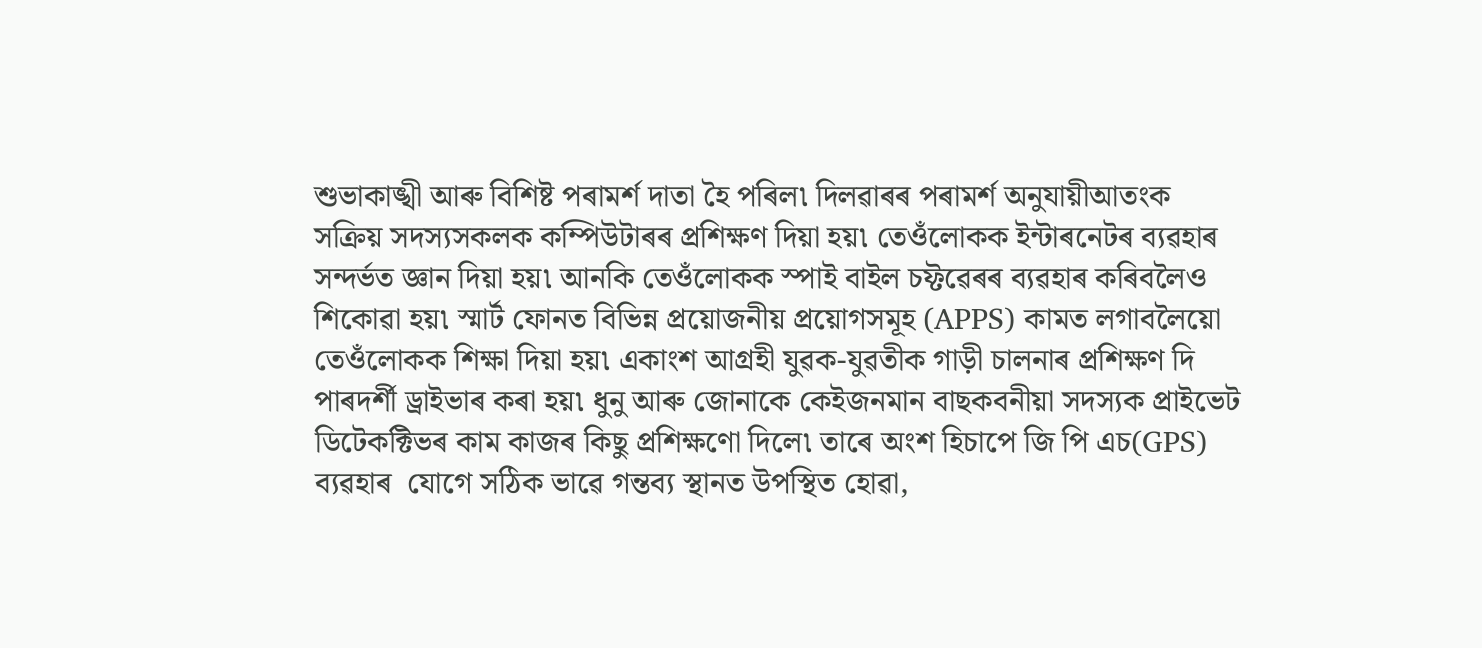শুভাকাঙ্খী আৰু বিশিষ্ট পৰামৰ্শ দাতা হৈ পৰিল৷ দিলৱাৰৰ পৰামৰ্শ অনুযায়ীআতংক সক্ৰিয় সদস্যসকলক কম্পিউটাৰৰ প্ৰশিক্ষণ দিয়া হয়৷ তেওঁলোকক ইন্টাৰনেটৰ ব্যৱহাৰ সন্দৰ্ভত জ্ঞান দিয়া হয়৷ আনকি তেওঁলোকক স্পাই বাইল চফ্টৱেৰৰ ব্যৱহাৰ কৰিবলৈও শিকোৱা হয়৷ স্মাৰ্ট ফোনত বিভিন্ন প্ৰয়োজনীয় প্ৰয়োগসমূহ (APPS) কামত লগাবলৈয়ো তেওঁলোকক শিক্ষা দিয়া হয়৷ একাংশ আগ্ৰহী যুৱক-যুৱতীক গাড়ী চালনাৰ প্ৰশিক্ষণ দি পাৰদৰ্শী ড্ৰাইভাৰ কৰা হয়৷ ধুনু আৰু জোনাকে কেইজনমান বাছকবনীয়া সদস্যক প্ৰাইভেট ডিটেকক্টিভৰ কাম কাজৰ কিছু প্ৰশিক্ষণো দিলে৷ তাৰে অংশ হিচাপে জি পি এচ(GPS) ব্যৱহাৰ  যোগে সঠিক ভাৱে গন্তব্য স্থানত উপস্থিত হোৱা,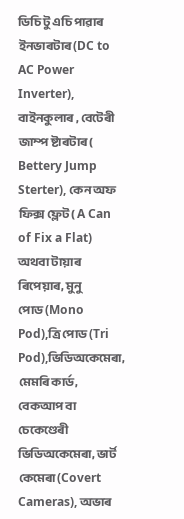ডিচি টু এচি পাৱাৰ ইনভাৰটাৰ(DC to AC Power Inverter), বাইনকুলাৰ , বেটেৰী জাম্প ষ্টাৰটাৰ( Bettery Jump Sterter), কেন অফ ফিক্স ফ্লেট( A Can of Fix a Flat) অথবা টায়াৰ ৰিপেয়াৰ, মুনু পোড(Mono Pod),ত্ৰি পোড(Tri Pod),ভিডিঅকেমেৰা, মেমৰি কাৰ্ড, বেকআপ বা চেকেণ্ডেৰী ভিডিঅকেমেৰা, ভাৰ্ট কেমেৰা(Covert Cameras), অভাৰ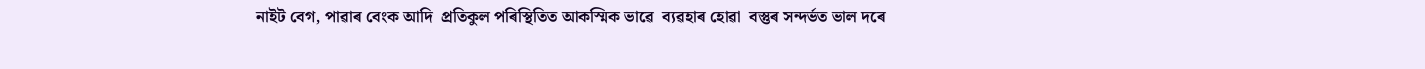নাইট বেগ, পাৱাৰ বেংক আদি  প্ৰতিকুল পৰিস্থিতিত আকস্মিক ভাৱে  ব্যৱহাৰ হোৱা  বস্তুৰ সন্দৰ্ভত ভাল দৰে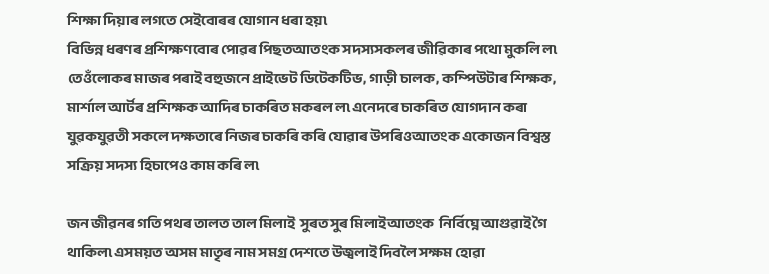শিক্ষা দিয়াৰ লগতে সেইবোৰৰ যোগান ধৰা হয়৷
বিভিন্ন ধৰণৰ প্ৰশিক্ষণবোৰ পোৱৰ পিছতআতংক সদস্যসকলৰ জীৱিকাৰ পথো মুকলি ল৷ তেওঁলোকৰ মাজৰ পৰাই বহুজনে প্ৰাইভেট ডিটেকটিভ, গাড়ী চালক, কম্পিউটাৰ শিক্ষক, মাৰ্শাল আৰ্টৰ প্ৰশিক্ষক আদিৰ চাকৰিত মকৰল ল৷ এনেদৰে চাকৰিত যোগদান কৰা যুৱকযুৱতী সকলে দক্ষতাৰে নিজৰ চাকৰি কৰি যোৱাৰ উপৰিওআতংক একোজন বিশ্বস্ত সক্ৰিয় সদস্য হিচাপেও কাম কৰি ল৷

জন জীৱনৰ গতি পথৰ তালত তাল মিলাই  সুৰত সুৰ মিলাইআতংক  নিৰ্বিঘ্নে আগুৱাই গৈ থাকিল৷ এসময়ত অসম মাতৃৰ নাম সমগ্ৰ দেশতে উজ্বলাই দিবলৈ সক্ষম হোৱা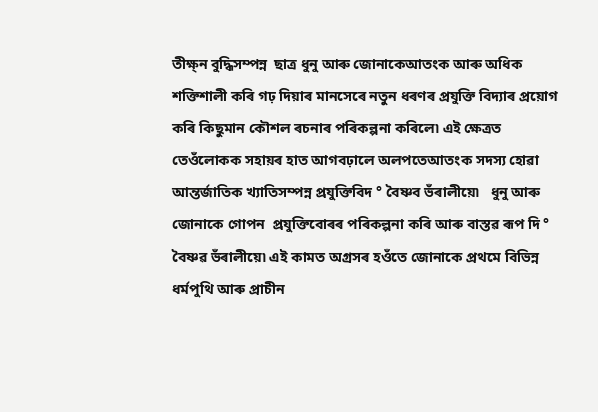তীক্ষ্ন বুদ্ধিসম্পন্ন  ছাত্ৰ ধুনু আৰু জোনাকেআতংক আৰু অধিক শক্তিশালী কৰি গঢ় দিয়াৰ মানসেৰে নতুন ধৰণৰ প্ৰযুক্তি বিদ্যাৰ প্ৰয়োগ কৰি কিছুমান কৌশল ৰচনাৰ পৰিকল্পনা কৰিলে৷ এই ক্ষেত্ৰত তেওঁলোকক সহায়ৰ হাত আগবঢ়ালে অলপতেআতংক সদস্য হোৱা আন্তৰ্জাতিক খ্যাতিসম্পন্ন প্ৰযুক্তিবিদ ° বৈষ্ণব ভঁৰালীয়ে৷   ধুনু আৰু জোনাকে গোপন  প্ৰযুক্তিবোৰৰ পৰিকল্পনা কৰি আৰু বাস্তৱ ৰূপ দি ° বৈষ্ণৱ ভঁৰালীয়ে৷ এই কামত অগ্ৰসৰ হওঁতে জোনাকে প্ৰথমে বিভিন্ন ধৰ্মপুথি আৰু প্ৰাচীন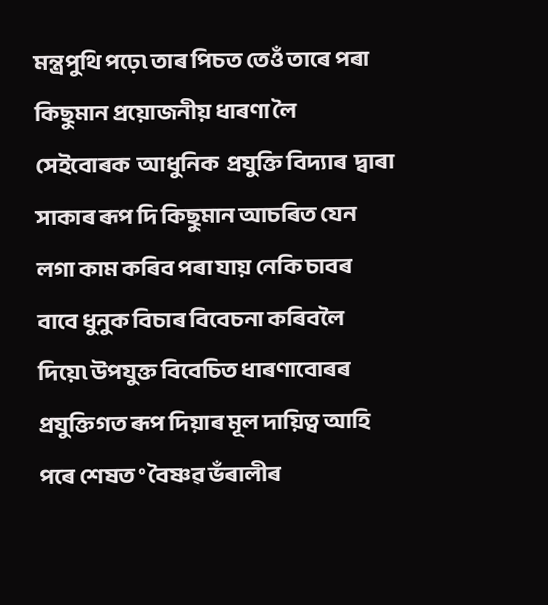মন্ত্ৰপুথি পঢ়ে৷ তাৰ পিচত তেওঁ তাৰে পৰা কিছুমান প্ৰয়োজনীয় ধাৰণা লৈ সেইবোৰক  আধুনিক  প্ৰযুক্তি বিদ্যাৰ  দ্বাৰা সাকাৰ ৰূপ দি কিছুমান আচৰিত যেন লগা কাম কৰিব পৰা যায় নেকি চাবৰ বাবে ধুনুক বিচাৰ বিবেচনা কৰিবলৈ দিয়ে৷ উপযুক্ত বিবেচিত ধাৰণাবোৰৰ প্ৰযুক্তিগত ৰূপ দিয়াৰ মূল দায়িত্ব আহি পৰে শেষত ° বৈষ্ণৱ ভঁৰালীৰ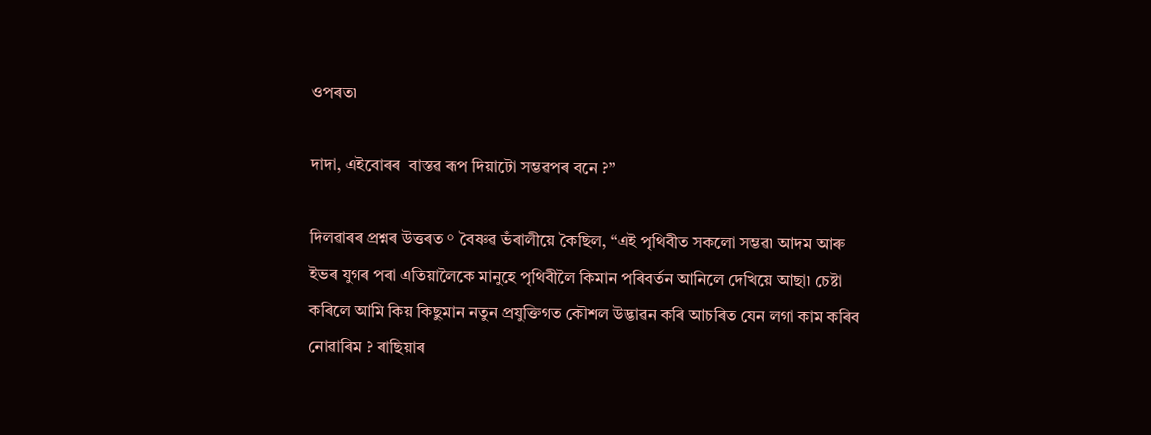ওপৰত৷

দাদা, এইবোৰৰ  বাস্তৱ ৰূপ দিয়াটো সম্ভৱপৰ বনে ?”

দিলৱাৰৰ প্ৰশ্নৰ উত্তৰত ° বৈষ্ণৱ ভঁৰালীয়ে কৈছিল, “এই পৃথিবীত সকলো সম্ভৱ৷ আদম আৰু ইভৰ যুগৰ পৰা এতিয়ালৈকে মানুহে পৃথিবীলৈ কিমান পৰিবৰ্তন আনিলে দেখিয়ে আছা৷ চেষ্টা কৰিলে আমি কিয় কিছুমান নতুন প্ৰযুক্তিগত কৌশল উদ্ভাৱন কৰি আচৰিত যেন লগা কাম কৰিব নোৱাৰিম ? ৰাছিয়াৰ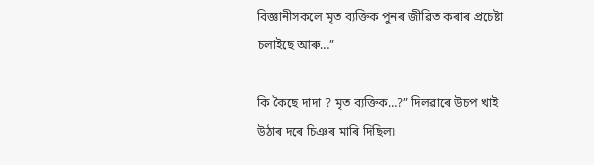বিজ্ঞানীসকলে মৃত ব্যক্তিক পুনৰ জীৱিত কৰাৰ প্ৰচেষ্টা চলাইছে আৰু…”

কি কৈছে দাদা ? মৃত ব্যক্তিক…?” দিলৱাৰে উচপ খাই উঠাৰ দৰে চিঞৰ মাৰি দিছিল৷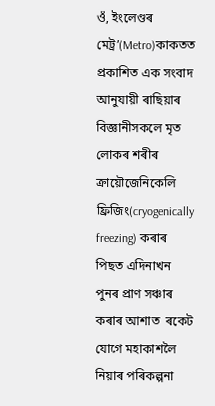ওঁ, ইংলেণ্ডৰ মেট্ৰ’(Metro)কাকতত প্ৰকাশিত এক সংবাদ আনুযায়ী ৰাছিয়াৰ বিজ্ঞানীসকলে মৃত লোকৰ শৰীৰ ক্ৰায়ৌজেনিকেলি ফ্ৰিজিং(cryogenically freezing) কৰাৰ পিছত এদিনাখন পুনৰ প্ৰাণ সঞ্চাৰ কৰাৰ আশাত  ৰকেট যোগে মহাকাশলৈ নিয়াৰ পৰিকল্পনা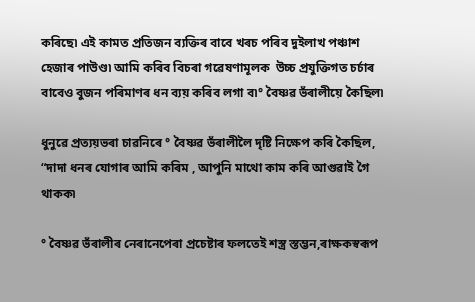কৰিছে৷ এই কামত প্ৰতিজন ব্যক্তিৰ বাবে খৰচ পৰিব দুইলাখ পঞ্চাশ হেজাৰ পাউণ্ড৷ আমি কৰিব বিচৰা গৱেষণামূলক  উচ্চ প্ৰযুক্তিগত চৰ্চাৰ বাবেও বুজন পৰিমাণৰ ধন ব্যয় কৰিব লগা ব৷° বৈষ্ণৱ ভঁৰালীয়ে কৈছিল৷

ধুনুৱে প্ৰত্যয়ভৰা চাৱনিৰে ° বৈষ্ণৱ ভঁৰালীলৈ দৃষ্টি নিক্ষেপ কৰি কৈছিল, “দাদা ধনৰ যোগাৰ আমি কৰিম , আপুনি মাথো কাম কৰি আগুৱাই গৈ থাকক৷

° বৈষ্ণৱ ভঁৰালীৰ নেৰানেপেৰা প্ৰচেষ্টাৰ ফলতেই শস্ত্ৰ স্তম্ভন,ৰাক্ষকস্বৰূপ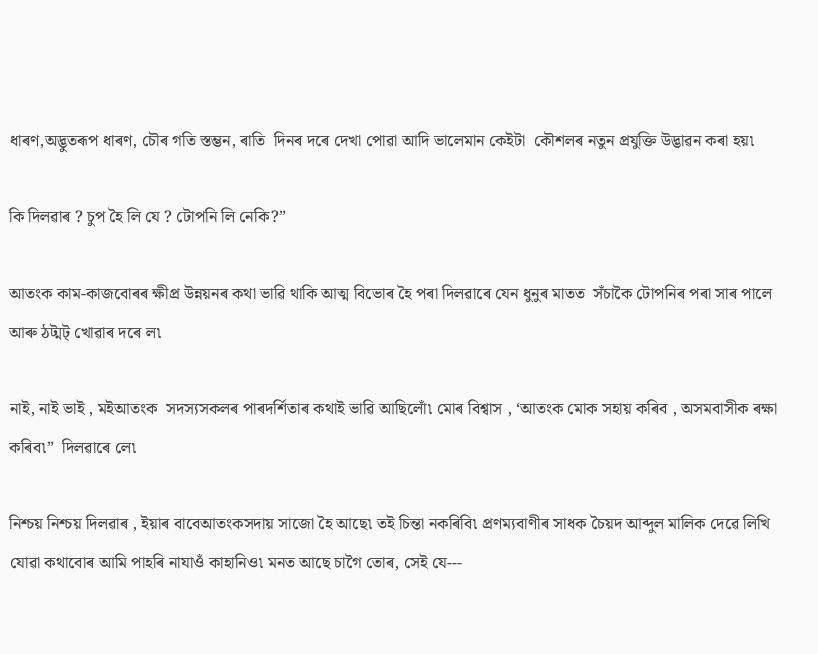ধাৰণ,অদ্ভুতৰূপ ধাৰণ, চৌৰ গতি স্তম্ভন, ৰাতি  দিনৰ দৰে দেখা পোৱা আদি ভালেমান কেইটা  কৌশলৰ নতুন প্ৰযুক্তি উদ্ভাৱন কৰা হয়৷

কি দিলৱাৰ ? চুপ হৈ লি যে ? টোপনি লি নেকি?”

আতংক কাম-কাজবোৰৰ ক্ষীপ্ৰ উন্নয়নৰ কথা ভাৱি থাকি আত্ম বিভোৰ হৈ পৰা দিলৱাৰে যেন ধুনুৰ মাতত  সঁচাকৈ টোপনিৰ পৰা সাৰ পালে আৰু ঠট্মট্ খোৱাৰ দৰে ল৷

নাই, নাই ভাই , মইআতংক  সদস্যসকলৰ পাৰদৰ্শিতাৰ কথাই ভাৱি আছিলোঁ৷ মোৰ বিশ্বাস , ‘আতংক মোক সহায় কৰিব , অসমবাসীক ৰক্ষা কৰিব৷”  দিলৱাৰে লে৷

নিশ্চয় নিশ্চয় দিলৱাৰ , ইয়াৰ বাবেআতংকসদায় সাজো হৈ আছে৷ তই চিন্তা নকৰিবি৷ প্ৰণম্যবাণীৰ সাধক চৈয়দ আব্দুল মালিক দেৱে লিখি যোৱা কথাবোৰ আমি পাহৰি নাযাওঁ কাহানিও৷ মনত আছে চাগৈ তোৰ, সেই যে---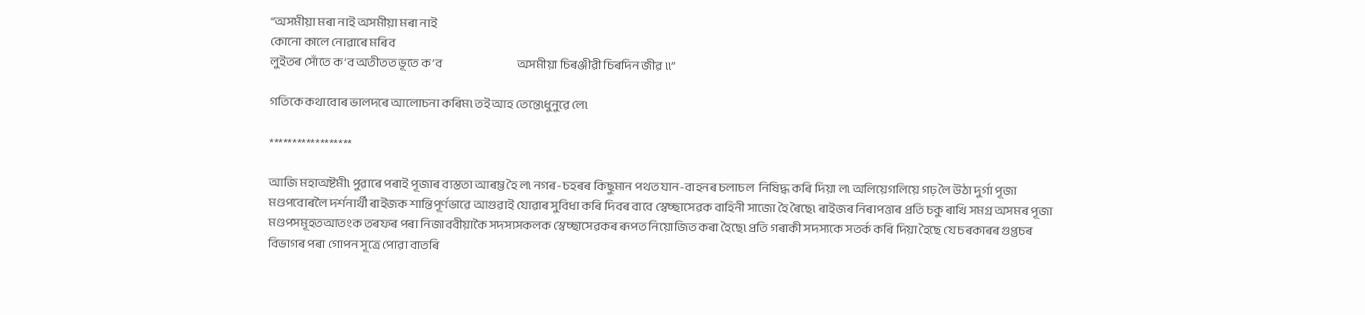“অসমীয়া মৰা নাই অসমীয়া মৰা নাই
কোনো কালে নোৱাৰে মৰিব
লুইতৰ সোঁতে ক’ব অতীতত ভূতে ক’ব                                   অসমীয়া চিৰঞ্জীৱী চিৰদিন জীৱ ৷৷”

গতিকে কথাবোৰ ভালদৰে আলোচনা কৰিম৷ তই আহ তেন্তে৷ধুনুৱে লে৷

******************

আজি মহাঅষ্টমী৷ পুৱাৰে পৰাই পূজাৰ ব্যস্ততা আৰম্ভ হৈ ল৷ নগৰ-চহৰৰ কিছুমান পথত যান-বাহনৰ চলাচল  নিষিদ্ধ কৰি দিয়া ল৷ অলিয়েগলিয়ে গঢ় লৈ উঠা দুৰ্গা পূজা মণ্ডপবোৰলৈ দৰ্শনাৰ্থী ৰাইজক শান্তিপূৰ্ণভাৱে আগুৱাই যোৱাৰ সুবিধা কৰি দিবৰ বাবে স্বেচ্ছাসেৱক বাহিনী সাজো হৈ ৰৈছে৷ ৰাইজৰ নিৰাপত্তাৰ প্ৰতি চকু ৰাখি সমগ্ৰ অসমৰ পূজা মণ্ডপসমূহতআতংক তৰফৰ পৰা নিজাববীয়াকৈ সদস্যসকলক স্বেচ্ছাসেৱকৰ ৰূপত নিয়োজিত কৰা হৈছে৷ প্ৰতি গৰাকী সদস্যকে সতৰ্ক কৰি দিয়া হৈছে যে চৰকাৰৰ গুপ্তচৰ বিভাগৰ পৰা গোপন সূত্ৰে পোৱা বাতৰি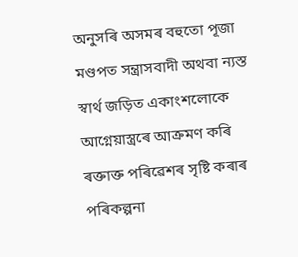অনুসৰি অসমৰ বহুতো পূজা মণ্ডপত সন্ত্ৰাসবাদী অথবা ন্যস্ত স্বাৰ্থ জড়িত একাংশলোকে আগ্নেয়াস্ত্ৰৰে আক্ৰমণ কৰি ৰক্তাক্ত পৰিৱেশৰ সৃষ্টি কৰাৰ পৰিকল্পনা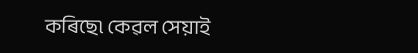কৰিছে৷ কেৱল সেয়াই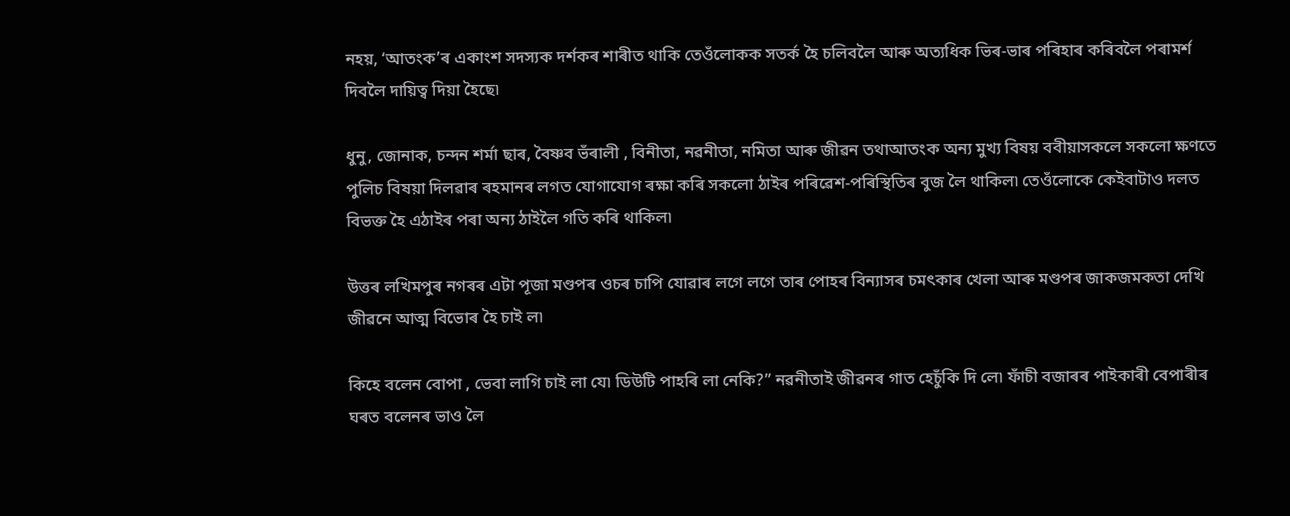নহয়, ‘আতংক’ৰ একাংশ সদস্যক দৰ্শকৰ শাৰীত থাকি তেওঁলোকক সতৰ্ক হৈ চলিবলৈ আৰু অত্যধিক ভিৰ-ভাৰ পৰিহাৰ কৰিবলৈ পৰামৰ্শ দিবলৈ দায়িত্ব দিয়া হৈছে৷

ধুনু, জোনাক, চন্দন শৰ্মা ছাৰ, বৈষ্ণব ভঁৰালী , বিনীতা, নৱনীতা, নমিতা আৰু জীৱন তথাআতংক অন্য মুখ্য বিষয় ববীয়াসকলে সকলো ক্ষণতে পুলিচ বিষয়া দিলৱাৰ ৰহমানৰ লগত যোগাযোগ ৰক্ষা কৰি সকলো ঠাইৰ পৰিৱেশ-পৰিস্থিতিৰ বুজ লৈ থাকিল৷ তেওঁলোকে কেইবাটাও দলত বিভক্ত হৈ এঠাইৰ পৰা অন্য ঠাইলৈ গতি কৰি থাকিল৷

উত্তৰ লখিমপুৰ নগৰৰ এটা পূজা মণ্ডপৰ ওচৰ চাপি যোৱাৰ লগে লগে তাৰ পোহৰ বিন্যাসৰ চমৎকাৰ খেলা আৰু মণ্ডপৰ জাকজমকতা দেখি জীৱনে আত্ম বিভোৰ হৈ চাই ল৷

কিহে বলেন বোপা , ভেবা লাগি চাই লা যে৷ ডিউটি পাহৰি লা নেকি?” নৱনীতাই জীৱনৰ গাত হেচুঁকি দি লে৷ ফাঁচী বজাৰৰ পাইকাৰী বেপাৰীৰ ঘৰত বলেনৰ ভাও লৈ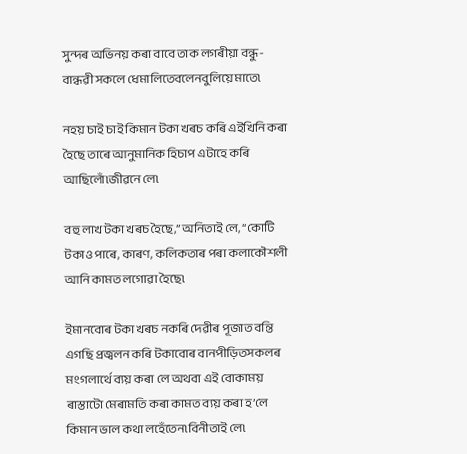সুন্দৰ অভিনয় কৰা বাবে তাক লগৰীয়া বন্ধু-বান্ধৱী সকলে ধেমালিতেবলেনবুলিয়ে মাতে৷

নহয় চাই চাই কিমান টকা খৰচ কৰি এইখিনি কৰা হৈছে তাৰে আনুমানিক হিচাপ এটাহে কৰি আছিলোঁ৷জীৱনে লে৷

বহু লাখ টকা খৰচ হৈছে,” অনিতাই লে, “কোটি টকাও পাৰে, কাৰণ, কলিকতাৰ পৰা কলাকৌশলী আনি কামত লগোৱা হৈছে৷

ইমানবোৰ টকা খৰচ নকৰি দেৱীৰ পূজাত বন্তি এগছি প্ৰজ্বলন কৰি টকাবোৰ বানপীড়িতসকলৰ মংগলাৰ্থে ব্যয় কৰা লে অথবা এই বোকাময় ৰাস্তাটো মেৰামতি কৰা কামত ব্যয় কৰা হ’লে  কিমান ভাল কথা লহেঁতেন৷বিনীতাই লে৷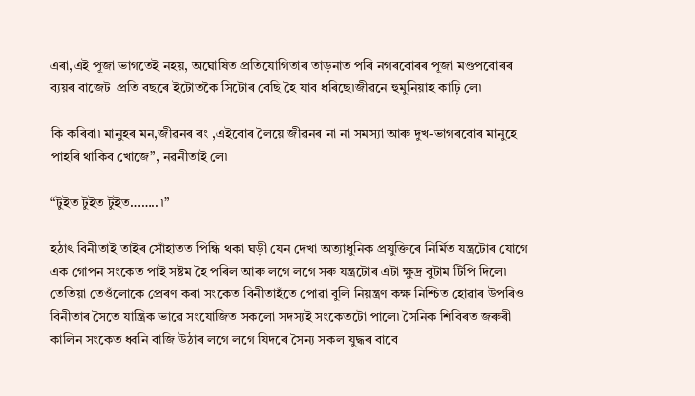এৰা,এই পূজা ভাগতেই নহয়, অঘোষিত প্ৰতিযোগিতাৰ তাড়নাত পৰি নগৰবোৰৰ পূজা মণ্ডপবোৰৰ ব্যয়ৰ বাজেট  প্ৰতি বছৰে ইটোতকৈ সিটোৰ বেছি হৈ যাব ধৰিছে৷জীৱনে হুমুনিয়াহ কাঢ়ি লে৷

কি কৰিবা৷ মানুহৰ মন,জীৱনৰ ৰং ,এইবোৰ লৈয়ে জীৱনৰ না না সমস্যা আৰু দুখ-ভাগৰবোৰ মানুহে পাহৰি থাকিব খোজে”, নৱনীতাই লে৷

“টুইত টুইত টুইত……..৷”

হঠাৎ বিনীতাই তাইৰ সোঁহাতত পিন্ধি থকা ঘড়ী যেন দেখা অত্যাধুনিক প্ৰযুক্তিৰে নিৰ্মিত যন্ত্ৰটোৰ যোগে এক গোপন সংকেত পাই সষ্টম হৈ পৰিল আৰু লগে লগে সৰু যন্ত্ৰটোৰ এটা ক্ষুদ্ৰ বুটাম টিপি দিলে৷ তেতিয়া তেওঁলোকে প্ৰেৰণ কৰা সংকেত বিনীতাহঁতে পোৱা বুলি নিয়ন্ত্ৰণ কক্ষ নিশ্চিত হোৱাৰ উপৰিও বিনীতাৰ সৈতে যান্ত্ৰিক ভাৱে সংযোজিত সকলো সদস্যই সংকেতটো পালে৷ সৈনিক শিবিৰত জৰুৰী কালিন সংকেত ধ্বনি বাজি উঠাৰ লগে লগে যিদৰে সৈন্য সকল যুদ্ধৰ বাবে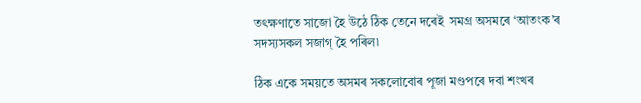তৎক্ষণাতে সাজো হৈ উঠে ঠিক তেনে দৰেই  সমগ্ৰ অসমৰে ‘আতংক’ৰ সদস্যসকল সজাগ্ হৈ পৰিল৷

ঠিক একে সময়তে অসমৰ সকলোবোৰ পূজা মণ্ডপৰে দবা শংখৰ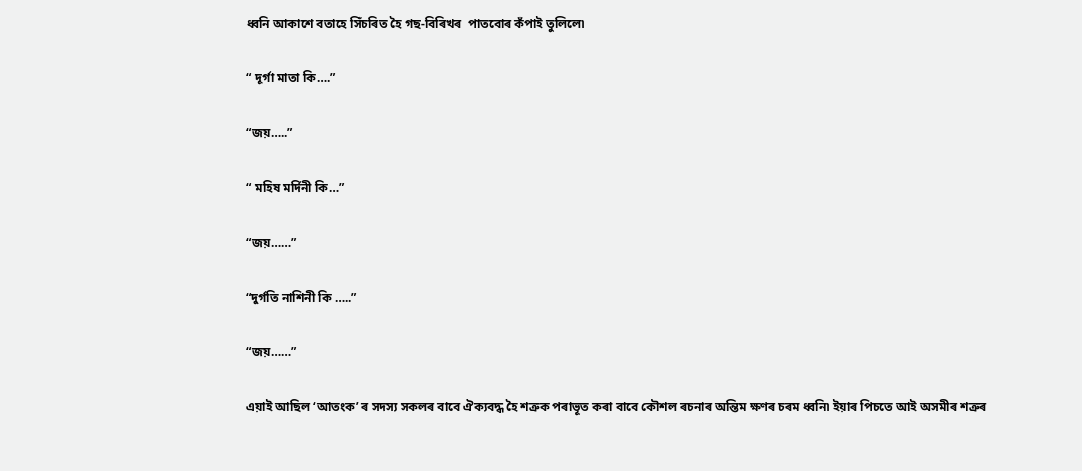ধ্বনি আকাশে বতাহে সিঁচৰিত হৈ গছ-বিৰিখৰ  পাতবোৰ কঁপাই তুলিলে৷

“ দূৰ্গা মাতা কি….”

“জয়…..”

“ মহিষ মৰ্দিনী কি…”

“জয়……”

“দুৰ্গতি নাশিনী কি …..”

“জয়……”

এয়াই আছিল ‘আতংক’ ৰ সদস্য সকলৰ বাবে ঐক্যবদ্ধ হৈ শত্ৰুক পৰাভূত কৰা বাবে কৌশল ৰচনাৰ অন্তিম ক্ষণৰ চৰম ধ্বনি৷ ইয়াৰ পিচতে আই অসমীৰ শত্ৰুৰ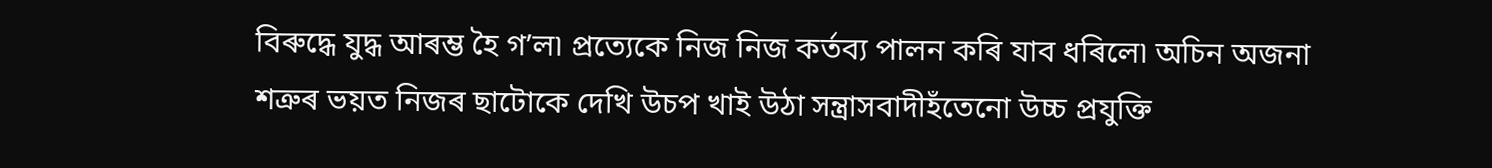বিৰুদ্ধে যুদ্ধ আৰম্ভ হৈ গ’ল৷ প্ৰত্যেকে নিজ নিজ কৰ্তব্য পালন কৰি যাব ধৰিলে৷ অচিন অজনা শত্ৰুৰ ভয়ত নিজৰ ছাটোকে দেখি উচপ খাই উঠা সন্ত্ৰাসবাদীহঁতেনো উচ্চ প্ৰযুক্তি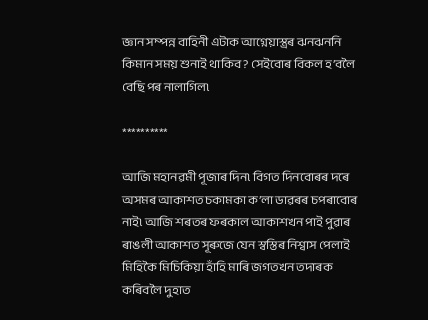জ্ঞান সম্পন্ন বাহিনী এটাক আগ্নেয়াস্ত্ৰৰ ঝনঝননি কিমান সময় শুনাই থাকিব ? সেইবোৰ বিকল হ’বলৈ বেছি পৰ নালাগিল৷

**********

আজি মহানৱমী পূজাৰ দিন৷ বিগত দিনবোৰৰ দৰে অসমৰ আকাশত চকামকা ক’লা ডাৱৰৰ চপৰাবোৰ নাই৷ আজি শৰতৰ ফৰকাল আকাশখন পাই পুৱাৰ ৰাঙলী আকাশত সূৰুজে যেন স্বস্তিৰ নিশ্বাস পেলাই মিহিকৈ মিচিকিয়া হাঁহি মাৰি জগতখন তদাৰক কৰিবলৈ দুহাত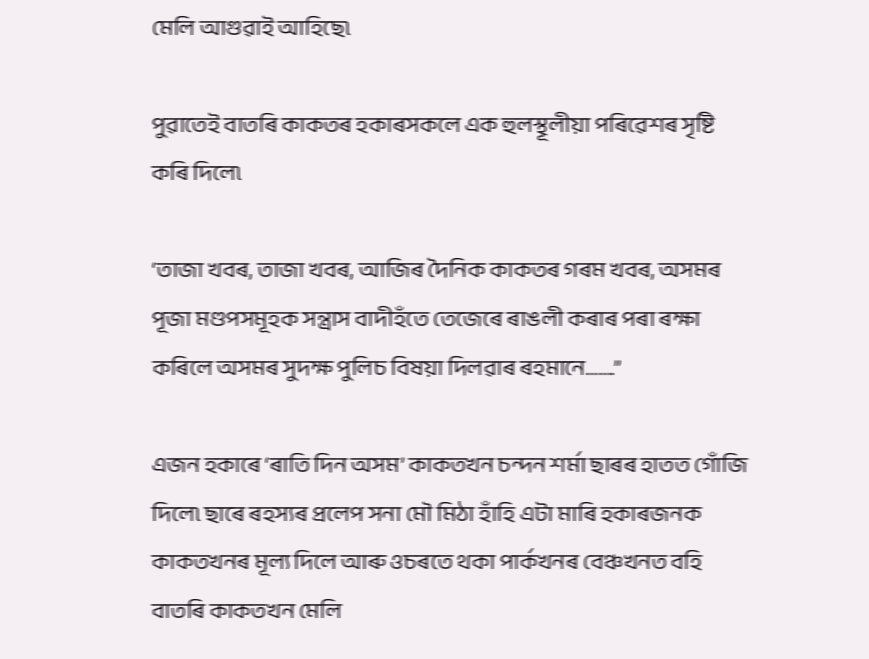মেলি আগুৱাই আহিছে৷

পুৱাতেই বাতৰি কাকতৰ হকাৰসকলে এক হুলস্থূলীয়া পৰিৱেশৰ সৃষ্টি কৰি দিলে৷

‘তাজা খবৰ, তাজা খবৰ, আজিৰ দৈনিক কাকতৰ গৰম খবৰ, অসমৰ পূজা মণ্ডপসমূহক সন্ত্ৰাস বাদীহঁতে তেজেৰে ৰাঙলী কৰাৰ পৰা ৰক্ষা কৰিলে অসমৰ সুদক্ষ পুলিচ বিষয়া দিলৱাৰ ৰহমানে…….”

এজন হকাৰে ‘ৰাতি দিন অসম’ কাকতখন চন্দন শৰ্মা ছাৰৰ হাতত গোঁজি দিলে৷ ছাৰে ৰহস্যৰ প্ৰলেপ সনা মৌ মিঠা হাঁহি এটা মাৰি হকাৰজনক কাকতখনৰ মূল্য দিলে আৰু ওচৰতে থকা পাৰ্কখনৰ বেঞ্চখনত বহি বাতৰি কাকতখন মেলি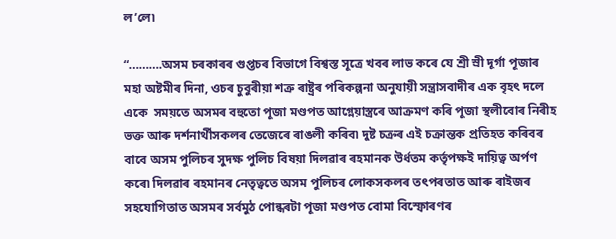ল’লে৷

“……….অসম চৰকাৰৰ গুপ্তচৰ বিভাগে বিশ্বস্ত সূত্ৰে খবৰ লাভ কৰে যে শ্ৰী স্ৰী দূৰ্গা পূজাৰ মহা অষ্টমীৰ দিনা, ওচৰ চুবুৰীয়া শত্ৰু ৰাষ্ট্ৰৰ পৰিকল্পনা অনুযায়ী সন্ত্ৰাসবাদীৰ এক বৃহৎ দলে একে  সময়তে অসমৰ বহুতো পূজা মণ্ডপত আগ্নেয়াস্ত্ৰৰে আক্ৰমণ কৰি পূজা স্থলীবোৰ নিৰীহ ভক্ত আৰু দৰ্শনাৰ্থীসকলৰ তেজেৰে ৰাঙলী কৰিব৷ দুষ্ট চক্ৰৰ এই চক্ৰান্তক প্ৰতিহত কৰিবৰ বাবে অসম পুলিচৰ সুদক্ষ পুলিচ বিষয়া দিলৱাৰ ৰহমানক উৰ্ধতম কৰ্তৃপক্ষই দায়িত্ব অৰ্পণ কৰে৷ দিলৱাৰ ৰহমানৰ নেতৃত্বতে অসম পুলিচৰ লোকসকলৰ তৎপৰতাত আৰু ৰাইজৰ সহযোগিতাত অসমৰ সৰ্বমুঠ পোন্ধৰটা পূজা মণ্ডপত বোমা বিস্ফোৰণৰ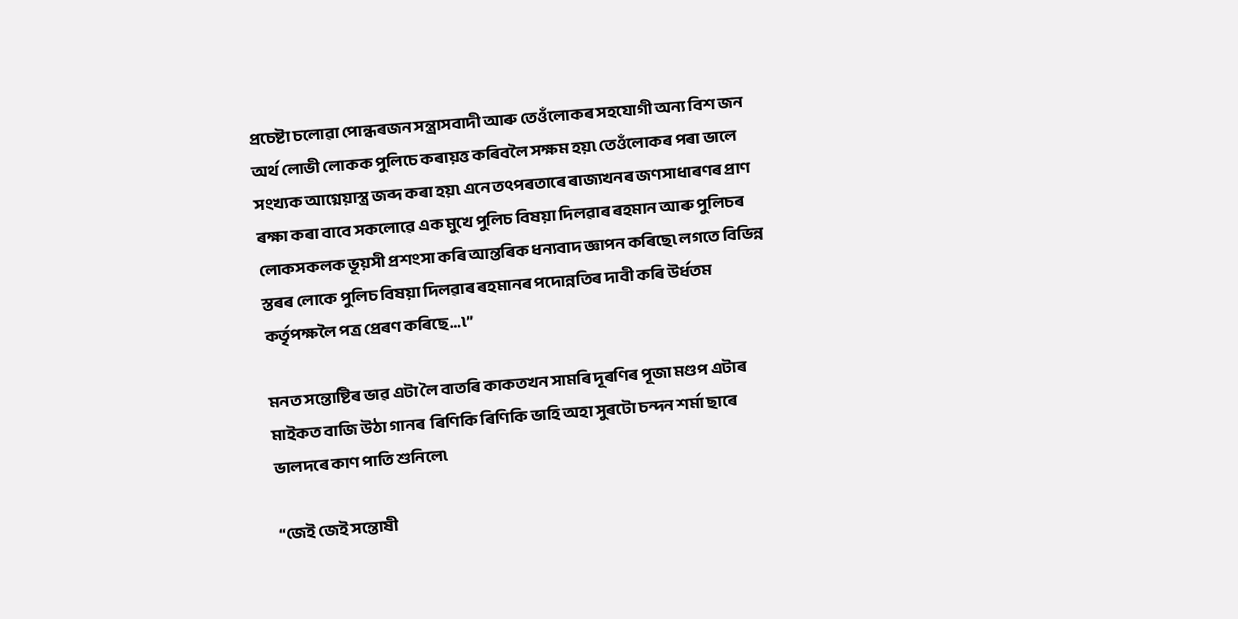প্ৰচেষ্টা চলোৱা পোন্ধৰজন সন্ত্ৰাসবাদী আৰু তেওঁলোকৰ সহযোগী অন্য বিশ জন অৰ্থ লোভী লোকক পুলিচে কৰায়ত্ত কৰিবলৈ সক্ষম হয়৷ তেওঁলোকৰ পৰা ভালে সংখ্যক আগ্নেয়াস্ত্ৰ জব্দ কৰা হয়৷ এনে তৎপৰতাৰে ৰাজ্যখনৰ জণসাধাৰণৰ প্ৰাণ ৰক্ষা কৰা বাবে সকলোৱে এক মুখে পুলিচ বিষয়া দিলৱাৰ ৰহমান আৰু পুলিচৰ লোকসকলক ভূয়সী প্ৰশংসা কৰি আন্তৰিক ধন্যবাদ জ্ঞাপন কৰিছে৷ লগতে বিভিন্ন স্তৰৰ লোকে পুলিচ বিষয়া দিলৱাৰ ৰহমানৰ পদোন্নতিৰ দাবী কৰি উৰ্ধতম কৰ্তৃপক্ষলৈ পত্ৰ প্ৰেৰণ কৰিছে…৷”

মনত সন্তোষ্টিৰ ভাৱ এটা লৈ বাতৰি কাকতখন সামৰি দূৰণিৰ পূজা মণ্ডপ এটাৰ মাইকত বাজি উঠা গানৰ  ৰিণিকি ৰিণিকি ভাহি অহা সুৰটো চন্দন শৰ্মা ছাৰে ভালদৰে কাণ পাতি শুনিলে৷

“জেই জেই সন্তোষী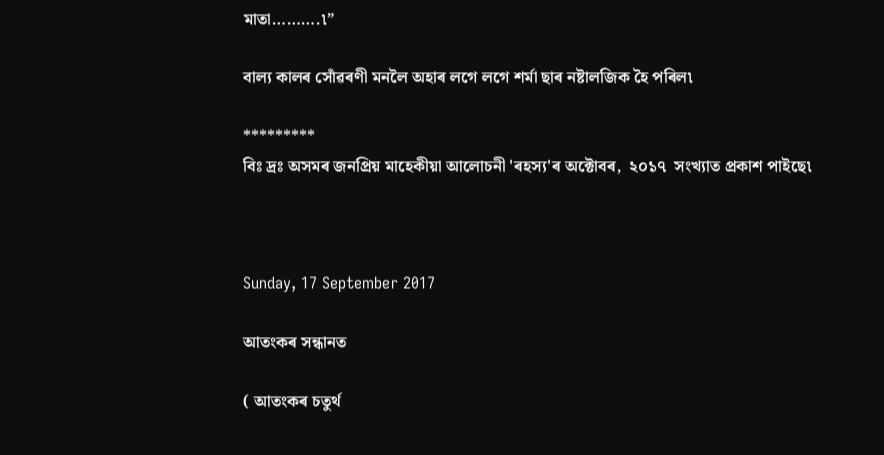মাতা……….৷”

বাল্য কালৰ সোঁৱৰণী মনলৈ অহাৰ লগে লগে শৰ্মা ছাৰ নষ্টালজিক হৈ পৰিল৷

*********
বিঃ দ্ৰঃ অসমৰ জনপ্ৰিয় মাহেকীয়া আলোচনী 'ৰহস্য'ৰ অক্টোবৰ,  ২০১৭  সংখ্যাত প্ৰকাশ পাইছে৷



Sunday, 17 September 2017

আতংকৰ সন্ধানত

( আতংকৰ চতুৰ্থ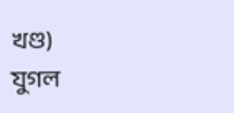খণ্ড)                                                                             যুগল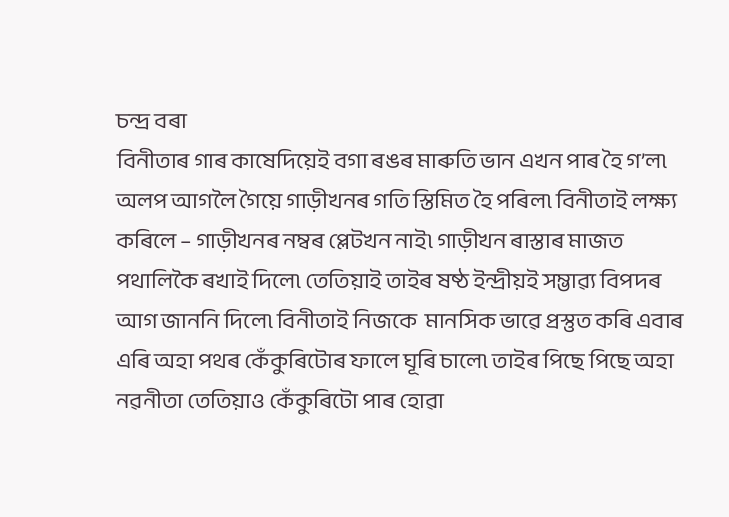চন্দ্ৰ বৰা
বিনীতাৰ গাৰ কাষেদিয়েই বগা ৰঙৰ মাৰুতি ভান এখন পাৰ হৈ গ’ল৷ অলপ আগলৈ গৈয়ে গাড়ীখনৰ গতি স্তিমিত হৈ পৰিল৷ বিনীতাই লক্ষ্য কৰিলে – গাড়ীখনৰ নম্বৰ প্লেটখন নাই৷ গাড়ীখন ৰাস্তাৰ মাজত পথালিকৈ ৰখাই দিলে৷ তেতিয়াই তাইৰ ষষ্ঠ ইন্দ্ৰীয়ই সম্ভাৱ্য বিপদৰ আগ জাননি দিলে৷ বিনীতাই নিজকে  মানসিক ভাৱে প্ৰস্তুত কৰি এবাৰ এৰি অহা পথৰ কেঁকুৰিটোৰ ফালে ঘূৰি চালে৷ তাইৰ পিছে পিছে অহা নৱনীতা তেতিয়াও কেঁকুৰিটো পাৰ হোৱা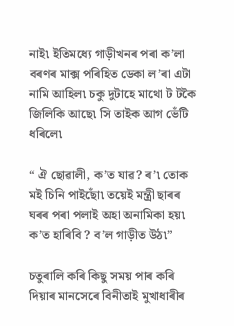নাই৷ ইতিমধ্যে গাড়ীখনৰ পৰা ক’লা বৰণৰ মাক্স পৰিহিত ডেকা ল’ৰা এটা নামি আহিল৷ চকু দুটাহে মাথো ট টকৈ  জিলিকি আছে৷ সি তাইক আগ ভেঁটি ধৰিলে৷

“ ঐ ছোৱালী, ক’ত যাৱ? ৰ’৷ তোক মই চিনি পাইছোঁ৷ তয়েই মন্ত্ৰী ছাৰৰ ঘৰৰ পৰা পলাই অহা অনামিকা হয়৷ ক’ত হাৰিবি ? ব’ল গাড়ীত উঠ৷”

চতুৰালি কৰি কিছু সময় পাৰ কৰি দিয়াৰ মানসেৰে বিনীতাই মুখাধাৰীৰ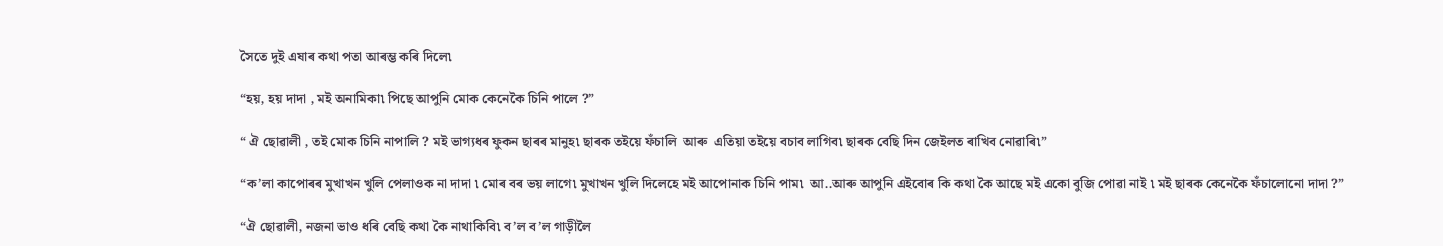সৈতে দুই এষাৰ কথা পতা আৰম্ভ কৰি দিলে৷

“হয়, হয় দাদা , মই অনামিকা৷ পিছে আপুনি মোক কেনেকৈ চিনি পালে ?”

“ ঐ ছোৱালী , তই মোক চিনি নাপালি ? মই ভাগ্যধৰ ফুকন ছাৰৰ মানুহ৷ ছাৰক তইয়ে ফঁচালি  আৰু  এতিয়া তইয়ে বচাব লাগিব৷ ছাৰক বেছি দিন জেইলত ৰাখিব নোৱাৰি৷”

“ক’লা কাপোৰৰ মুখাখন খুলি পেলাওক না দাদা ৷ মোৰ বৰ ভয় লাগে৷ মুখাখন খুলি দিলেহে মই আপোনাক চিনি পাম৷  আ..আৰু আপুনি এইবোৰ কি কথা কৈ আছে মই একো বুজি পোৱা নাই ৷ মই ছাৰক কেনেকৈ ফঁচালোনো দাদা ?”

“ঐ ছোৱালী, নজনা ভাও ধৰি বেছি কথা কৈ নাথাকিবি৷ ব’ল ব’ল গাড়ীলৈ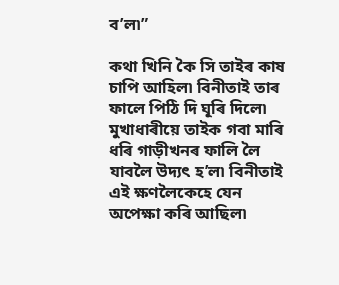ব’ল৷”

কথা খিনি কৈ সি তাইৰ কাষ চাপি আহিল৷ বিনীতাই তাৰ ফালে পিঠি দি ঘূৰি দিলে৷ মুখাধাৰীয়ে তাইক গবা মাৰি ধৰি গাড়ীখনৰ ফালি লৈ যাবলৈ উদ্যৎ হ’ল৷ বিনীতাই এই ক্ষণলৈকেহে যেন অপেক্ষা কৰি আছিল৷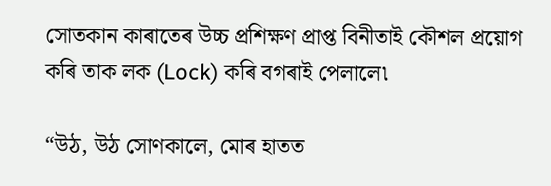সোতকান কাৰাতেৰ উচ্চ প্ৰশিক্ষণ প্ৰাপ্ত বিনীতাই কৌশল প্ৰয়োগ কৰি তাক লক (Lock) কৰি বগৰাই পেলালে৷

“উঠ, উঠ সোণকালে, মোৰ হাতত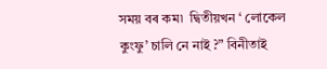সময় বৰ কম৷  দ্বিতীয়খন ‘ লোকেল কুংফু’ চালি নে নাই ?” বিনীতাই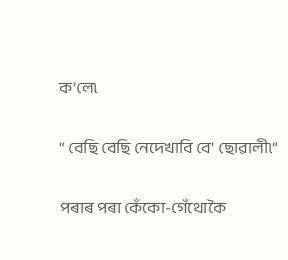ক’লে৷

“ বেছি বেছি নেদেখাবি বে’ ছোৱালী৷”

পৰাৰ পৰা কেঁকো-গেঁথোকৈ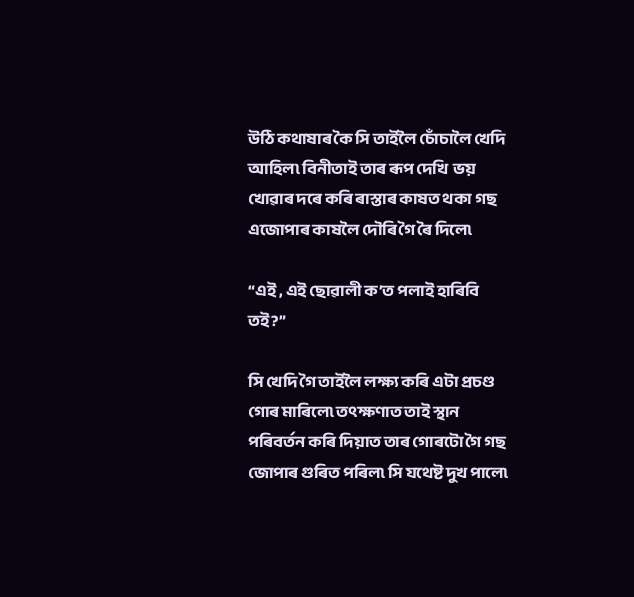উঠি কথাষাৰ কৈ সি তাইলৈ চোঁচালৈ খেদি আহিল৷ বিনীতাই তাৰ ৰূপ দেখি  ভয় খোৱাৰ দৰে কৰি ৰাস্তাৰ কাষত থকা গছ এজোপাৰ কাষলৈ দৌৰি গৈ ৰৈ দিলে৷

“এই , এই ছোৱালী ক’ত পলাই হাৰিবি তই?”

সি খেদি গৈ তাইলৈ লক্ষ্য কৰি এটা প্ৰচণ্ড গোৰ মাৰিলে৷ তৎক্ষণাত তাই স্থান পৰিবৰ্তন কৰি দিয়াত তাৰ গোৰটো গৈ গছ জোপাৰ গুৰিত পৰিল৷ সি যথেষ্ট দুখ পালে৷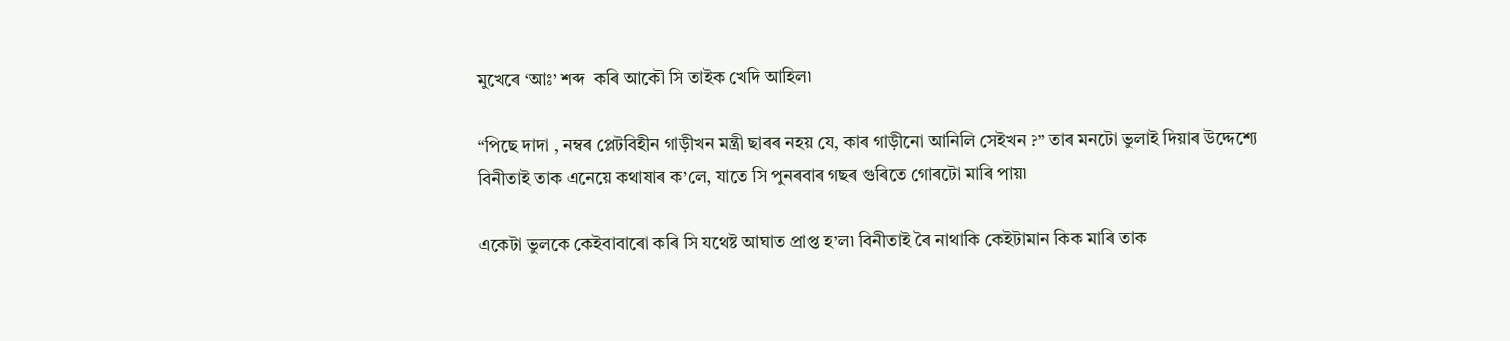মুখেৰে ‘আঃ’ শব্দ  কৰি আকৌ সি তাইক খেদি আহিল৷

“পিছে দাদা , নম্বৰ প্লেটবিহীন গাড়ীখন মন্ত্ৰী ছাৰৰ নহয় যে, কাৰ গাড়ীনো আনিলি সেইখন ?” তাৰ মনটো ভুলাই দিয়াৰ উদ্দেশ্যে বিনীতাই তাক এনেয়ে কথাষাৰ ক’লে, যাতে সি পুনৰবাৰ গছৰ গুৰিতে গোৰটো মাৰি পায়৷

একেটা ভুলকে কেইবাবাৰো কৰি সি যথেষ্ট আঘাত প্ৰাপ্ত হ’ল৷ বিনীতাই ৰৈ নাথাকি কেইটামান কিক মাৰি তাক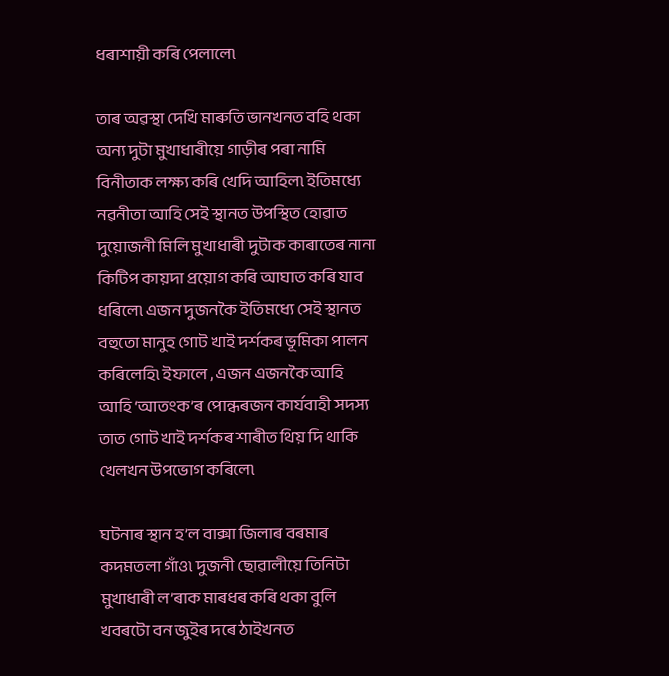ধৰাশায়ী কৰি পেলালে৷

তাৰ অৱস্থা দেখি মাৰুতি ভানখনত বহি থকা অন্য দুটা মুখাধাৰীয়ে গাড়ীৰ পৰা নামি বিনীতাক লক্ষ্য কৰি খেদি আহিল৷ ইতিমধ্যে নৱনীতা আহি সেই স্থানত উপস্থিত হোৱাত দুয়োজনী মিলি মুখাধাৰী দুটাক কাৰাতেৰ নানা কিটিপ কায়দা প্ৰয়োগ কৰি আঘাত কৰি যাব ধৰিলে৷ এজন দুজনকৈ ইতিমধ্যে সেই স্থানত বহুতো মানুহ গোট খাই দৰ্শকৰ ভূমিকা পালন কৰিলেহি৷ ইফালে , এজন এজনকৈ আহি আহি ‘আতংক’ৰ পোন্ধৰজন কাৰ্যবাহী সদস্য তাত গোট খাই দৰ্শকৰ শাৰীত থিয় দি থাকি খেলখন উপভোগ কৰিলে৷

ঘটনাৰ স্থান হ’ল বাক্সা জিলাৰ বৰমাৰ কদমতলা গাঁও৷ দুজনী ছোৱালীয়ে তিনিটা মুখাধাৰী ল’ৰাক মাৰধৰ কৰি থকা বুলি খবৰটো বন জুইৰ দৰে ঠাইখনত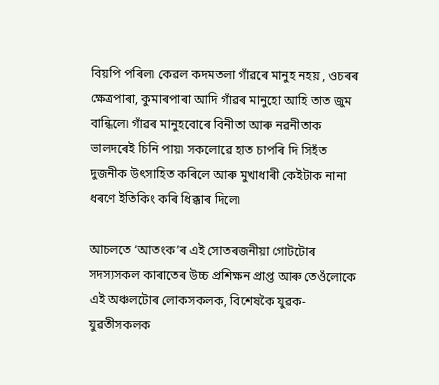বিয়পি পৰিল৷ কেৱল কদমতলা গাঁৱৰে মানুহ নহয় , ওচৰৰ ক্ষেত্ৰপাৰা, কুমাৰপাৰা আদি গাঁৱৰ মানুহো আহি তাত জুম বান্ধিলে৷ গাঁৱৰ মানুহবোৰে বিনীতা আৰু নৱনীতাক ভালদৰেই চিনি পায়৷ সকলোৱে হাত চাপৰি দি সিহঁত দুজনীক উৎসাহিত কৰিলে আৰু মুখাধাৰী কেইটাক নানা ধৰণে ইতিকিং কৰি ধিক্কাৰ দিলে৷

আচলতে ‘আতংক’ৰ এই সোতৰজনীয়া গোটটোৰ সদস্যসকল কাৰাতেৰ উচ্চ প্ৰশিক্ষন প্ৰাপ্ত আৰু তেওঁলোকে এই অঞ্চলটোৰ লোকসকলক, বিশেষকৈ যুৱক-যুৱতীসকলক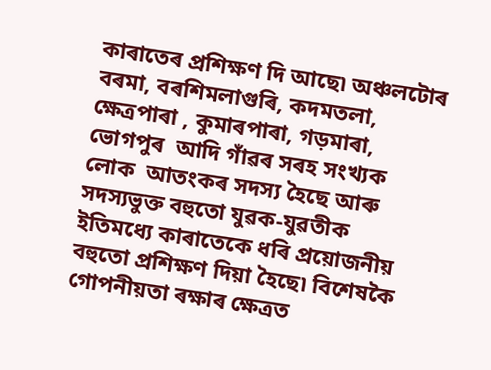কাৰাতেৰ প্ৰশিক্ষণ দি আছে৷ অঞ্চলটোৰ বৰমা, বৰশিমলাগুৰি, কদমতলা, ক্ষেত্ৰপাৰা , কুমাৰপাৰা, গড়মাৰা, ভোগপুৰ  আদি গাঁৱৰ সৰহ সংখ্যক লোক  আতংকৰ সদস্য হৈছে আৰু সদস্যভুক্ত বহুতো যুৱক-যুৱতীক ইতিমধ্যে কাৰাতেকে ধৰি প্ৰয়োজনীয় বহুতো প্ৰশিক্ষণ দিয়া হৈছে৷ বিশেষকৈ গোপনীয়তা ৰক্ষাৰ ক্ষেত্ৰত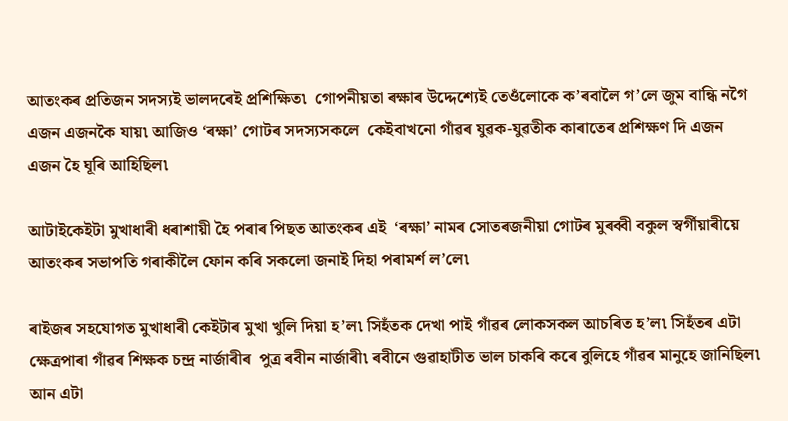আতংকৰ প্ৰতিজন সদস্যই ভালদৰেই প্ৰশিক্ষিত৷  গোপনীয়তা ৰক্ষাৰ উদ্দেশ্যেই তেওঁলোকে ক’ৰবালৈ গ’লে জুম বান্ধি নগৈ এজন এজনকৈ যায়৷ আজিও ‘ৰক্ষা’ গোটৰ সদস্যসকলে  কেইবাখনো গাঁৱৰ যুৱক-যুৱতীক কাৰাতেৰ প্ৰশিক্ষণ দি এজন এজন হৈ ঘূৰি আহিছিল৷

আটাইকেইটা মুখাধাৰী ধৰাশায়ী হৈ পৰাৰ পিছত আতংকৰ এই  ‘ৰক্ষা’ নামৰ সোতৰজনীয়া গোটৰ মুৰব্বী বকুল স্বৰ্গীয়াৰীয়ে আতংকৰ সভাপতি গৰাকীলৈ ফোন কৰি সকলো জনাই দিহা পৰামৰ্শ ল’লে৷

ৰাইজৰ সহযোগত মুখাধাৰী কেইটাৰ মুখা খুলি দিয়া হ’ল৷ সিহঁতক দেখা পাই গাঁৱৰ লোকসকল আচৰিত হ’ল৷ সিহঁতৰ এটা ক্ষেত্ৰপাৰা গাঁৱৰ শিক্ষক চন্দ্ৰ নাৰ্জাৰীৰ  পুত্ৰ ৰবীন নাৰ্জাৰী৷ ৰবীনে গুৱাহাটীত ভাল চাকৰি কৰে বুলিহে গাঁৱৰ মানুহে জানিছিল৷ আন এটা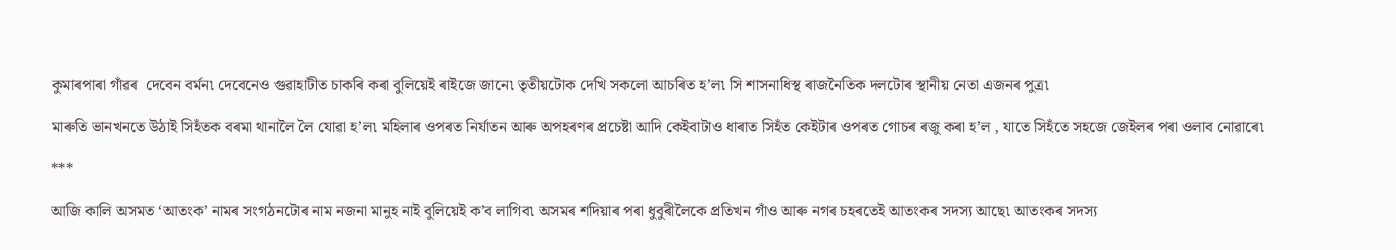কুমাৰপাৰা গাঁৱৰ  দেবেন বৰ্মন৷ দেবেনেও গুৱাহাটীত চাকৰি কৰা বুলিয়েই ৰাইজে জানে৷ তৃতীয়টোক দেখি সকলো আচৰিত হ’ল৷ সি শাসনাধিস্থ ৰাজনৈতিক দলটোৰ স্থানীয় নেতা এজনৰ পুত্ৰ৷

মাৰুতি ভানখনতে উঠাই সিহঁতক বৰমা থানালৈ লৈ যোৱা হ’ল৷ মহিলাৰ ওপৰত নিৰ্যাতন আৰু অপহৰণৰ প্ৰচেষ্টা আদি কেইবাটাও ধাৰাত সিহঁত কেইটাৰ ওপৰত গোচৰ ৰজু কৰা হ’ল , যাতে সিহঁতে সহজে জেইলৰ পৰা ওলাব নোৱাৰে৷

***

আজি কালি অসমত ‘আতংক’ নামৰ সংগঠনটোৰ নাম নজনা মানুহ নাই বুলিয়েই ক’ব লাগিব৷ অসমৰ শদিয়াৰ পৰা ধুবুৰীলৈকে প্ৰতিখন গাঁও আৰু নগৰ চহৰতেই আতংকৰ সদস্য আছে৷ আতংকৰ সদস্য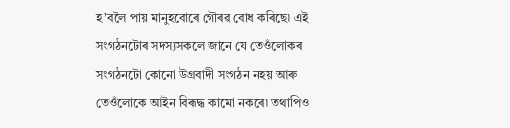হ’বলৈ পায় মানুহবোৰে গৌৰৱ বোধ কৰিছে৷ এই সংগঠনটোৰ সদস্যসকলে জানে যে তেওঁলোকৰ সংগঠনটো কোনো উগ্ৰবাদী সংগঠন নহয় আৰু তেওঁলোকে আইন বিৰূদ্ধ কামো নকৰে৷ তথাপিও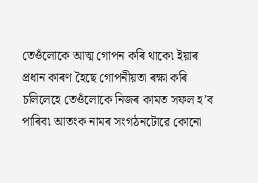তেওঁলোকে আত্ম গোপন কৰি থাকে৷ ইয়াৰ প্ৰধান কাৰণ হৈছে গোপনীয়তা ৰক্ষা কৰি চলিলেহে তেওঁলোকে নিজৰ কামত সফল হ’ব পাৰিব৷ আতংক নামৰ সংগঠনটোৱে কোনো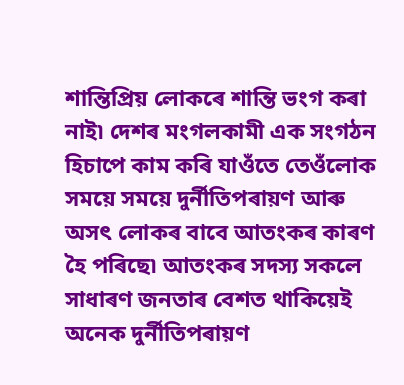শান্তিপ্ৰিয় লোকৰে শান্তি ভংগ কৰা নাই৷ দেশৰ মংগলকামী এক সংগঠন হিচাপে কাম কৰি যাওঁতে তেওঁলোক সময়ে সময়ে দুৰ্নীতিপৰায়ণ আৰু অসৎ লোকৰ বাবে আতংকৰ কাৰণ হৈ পৰিছে৷ আতংকৰ সদস্য সকলে সাধাৰণ জনতাৰ বেশত থাকিয়েই অনেক দুৰ্নীতিপৰায়ণ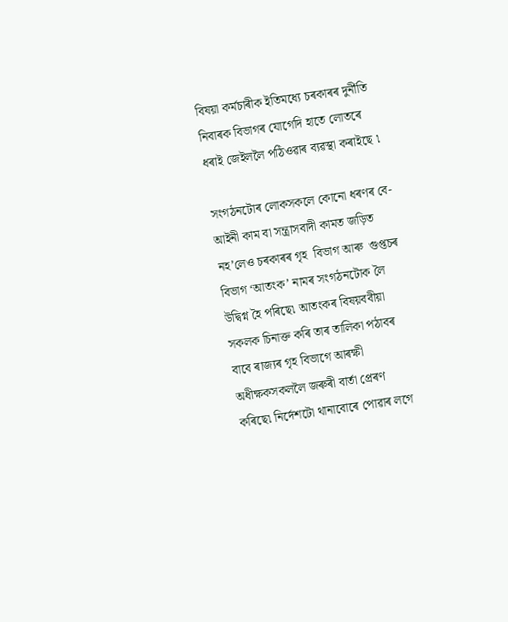বিষয়া কৰ্মচাৰীক ইতিমধ্যে চৰকাৰৰ দুৰ্নীতি নিবাৰক বিভাগৰ যোগেদি হাতে লোতৰে ধৰাই জেইললৈ পঠিওৱাৰ ব্যৱস্থা কৰাইছে ৷

সংগঠনটোৰ লোকসকলে কোনো ধৰণৰ বে-আইনী কাম বা সন্ত্ৰাসবাদী কামত জড়িত নহ’লেও চৰকাৰৰ গৃহ  বিভাগ আৰু  গুপ্তচৰ বিভাগ ‘আতংক’ নামৰ সংগঠনটোক লৈ উদ্বিগ্ন হৈ পৰিছে৷ আতংকৰ বিষয়ববীয়া সকলক চিনাক্ত কৰি তাৰ তালিকা পঠাবৰ বাবে ৰাজ্যৰ গৃহ বিভাগে আৰক্ষী অধীক্ষকসকললৈ জৰুৰী বাৰ্তা প্ৰেৰণ কৰিছে৷ নিৰ্দেশটো থানাবোৰে পোৱাৰ লগে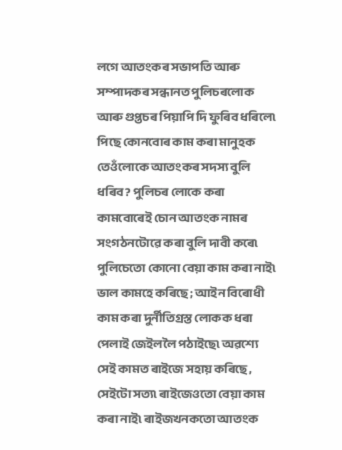লগে আতংকৰ সভাপতি আৰু সম্পাদকৰ সন্ধানত পুলিচৰলোক আৰু গুপ্তচৰ পিয়াপি দি ফুৰিব ধৰিলে৷ পিছে কোনবোৰ কাম কৰা মানুহক তেওঁলোকে আতংকৰ সদস্য বুলি ধৰিব? পুলিচৰ লোকে কৰা কামবোৰেই চোন আতংক নামৰ সংগঠনটোৱে কৰা বুলি দাবী কৰে৷ পুলিচেতো কোনো বেয়া কাম কৰা নাই৷  ভাল কামহে কৰিছে ; আইন বিৰোধী কাম কৰা দুৰ্নীতিগ্ৰস্ত লোকক ধৰা পেলাই জেইললৈ পঠাইছে৷ অৱশ্যে সেই কামত ৰাইজে সহায় কৰিছে , সেইটো সত্য৷ ৰাইজেওতো বেয়া কাম কৰা নাই৷ ৰাইজখনকতো আতংক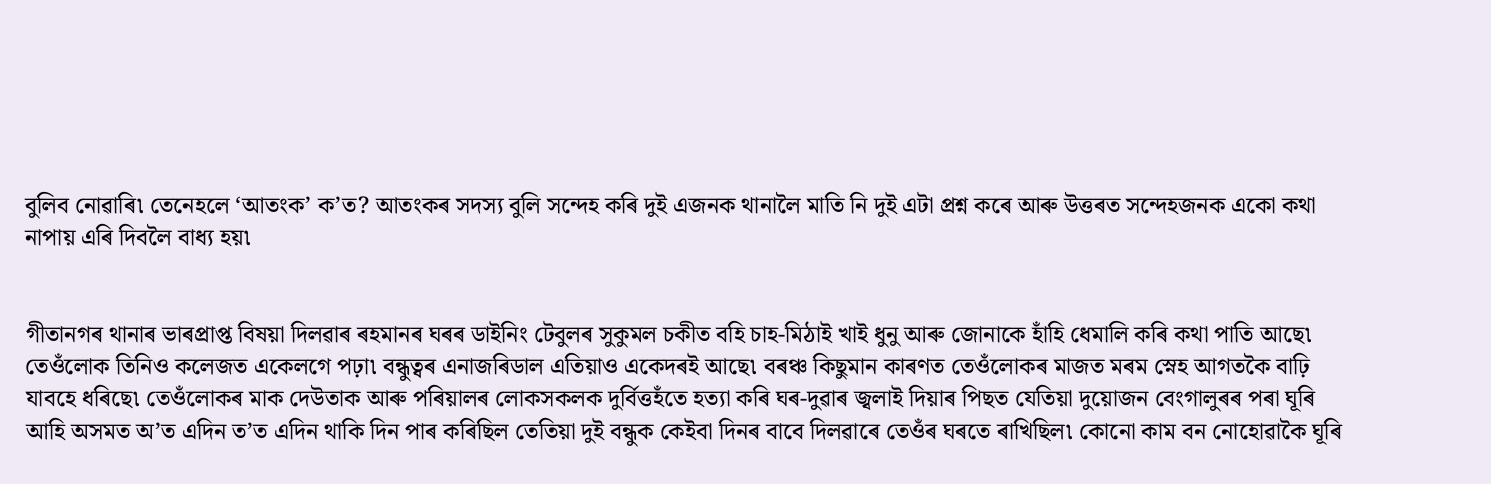বুলিব নোৱাৰি৷ তেনেহলে ‘আতংক’ ক’ত? আতংকৰ সদস্য বুলি সন্দেহ কৰি দুই এজনক থানালৈ মাতি নি দুই এটা প্ৰশ্ন কৰে আৰু উত্তৰত সন্দেহজনক একো কথা নাপায় এৰি দিবলৈ বাধ্য হয়৷


গীতানগৰ থানাৰ ভাৰপ্ৰাপ্ত বিষয়া দিলৱাৰ ৰহমানৰ ঘৰৰ ডাইনিং টেবুলৰ সুকুমল চকীত বহি চাহ-মিঠাই খাই ধুনু আৰু জোনাকে হাঁহি ধেমালি কৰি কথা পাতি আছে৷ তেওঁলোক তিনিও কলেজত একেলগে পঢ়া৷ বন্ধুত্বৰ এনাজৰিডাল এতিয়াও একেদৰই আছে৷ বৰঞ্চ কিছুমান কাৰণত তেওঁলোকৰ মাজত মৰম স্নেহ আগতকৈ বাঢ়ি যাবহে ধৰিছে৷ তেওঁলোকৰ মাক দেউতাক আৰু পৰিয়ালৰ লোকসকলক দুৰ্বিত্তহঁতে হত্যা কৰি ঘৰ-দুৱাৰ জ্বলাই দিয়াৰ পিছত যেতিয়া দুয়োজন বেংগালুৰৰ পৰা ঘূৰি আহি অসমত অ’ত এদিন ত’ত এদিন থাকি দিন পাৰ কৰিছিল তেতিয়া দুই বন্ধুক কেইবা দিনৰ বাবে দিলৱাৰে তেওঁৰ ঘৰতে ৰাখিছিল৷ কোনো কাম বন নোহোৱাকৈ ঘূৰি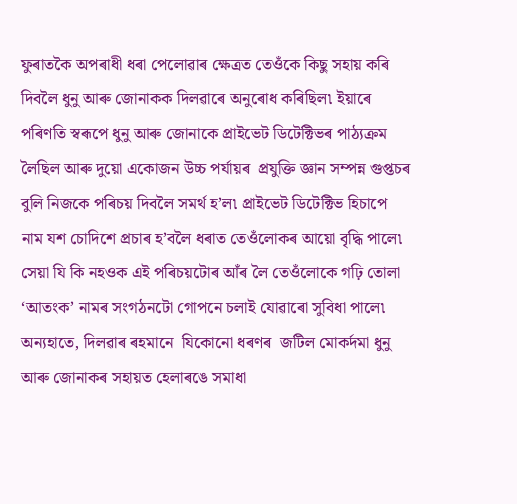ফুৰাতকৈ অপৰাধী ধৰা পেলোৱাৰ ক্ষেত্ৰত তেওঁকে কিছু সহায় কৰি দিবলৈ ধুনু আৰু জোনাকক দিলৱাৰে অনুৰোধ কৰিছিল৷ ইয়াৰে পৰিণতি স্বৰূপে ধুনু আৰু জোনাকে প্ৰাইভেট ডিটেক্টিভৰ পাঠ্যক্ৰম লৈছিল আৰু দুয়ো একোজন উচ্চ পৰ্যায়ৰ  প্ৰযুক্তি জ্ঞান সম্পন্ন গুপ্তচৰ বুলি নিজকে পৰিচয় দিবলৈ সমৰ্থ হ’ল৷ প্ৰাইভেট ডিটেক্টিভ হিচাপে নাম যশ চোদিশে প্ৰচাৰ হ’বলৈ ধৰাত তেওঁলোকৰ আয়ো বৃদ্ধি পালে৷  সেয়া যি কি নহওক এই পৰিচয়টোৰ আঁৰ লৈ তেওঁলোকে গঢ়ি তোলা ‘আতংক’ নামৰ সংগঠনটো গোপনে চলাই যোৱাৰো সুবিধা পালে৷ অন্যহাতে, দিলৱাৰ ৰহমানে  যিকোনো ধৰণৰ  জটিল মোকৰ্দমা ধুনু আৰু জোনাকৰ সহায়ত হেলাৰঙে সমাধা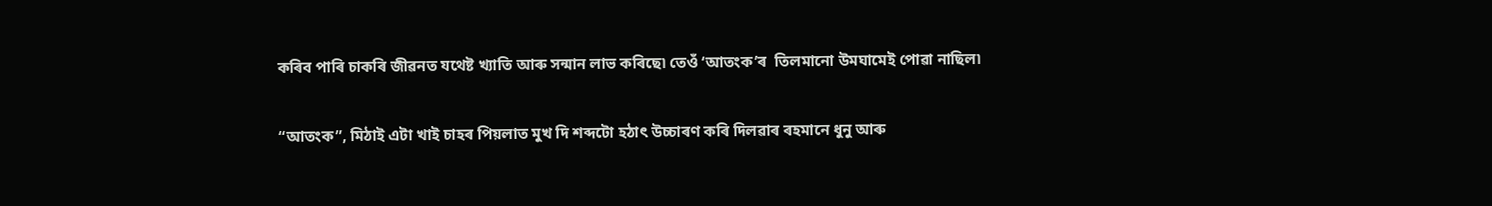কৰিব পাৰি চাকৰি জীৱনত যথেষ্ট খ্যাতি আৰু সন্মান লাভ কৰিছে৷ তেওঁ ‘আতংক’ৰ  তিলমানো উমঘামেই পোৱা নাছিল৷

“আতংক”, মিঠাই এটা খাই চাহৰ পিয়লাত মুখ দি শব্দটো হঠাৎ উচ্চাৰণ কৰি দিলৱাৰ ৰহমানে ধুনু আৰু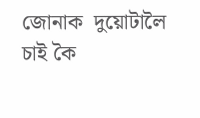জোনাক  দুয়োটালৈ চাই কৈ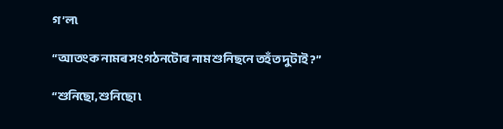গ’ল৷

“আতংক নামৰ সংগঠনটোৰ নাম শুনিছনে তহঁত দুটাই?”

“শুনিছো, শুনিছো ৷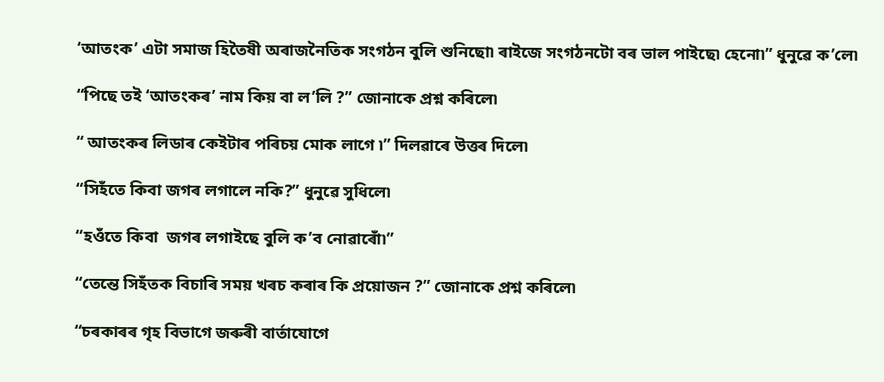‘আতংক’ এটা সমাজ হিতৈষী অৰাজনৈতিক সংগঠন বুলি শুনিছো৷ ৰাইজে সংগঠনটো বৰ ভাল পাইছে৷ হেনো৷” ধুনুৱে ক’লে৷

“পিছে তই ‘আতংকৰ’ নাম কিয় বা ল’লি ?” জোনাকে প্ৰশ্ন কৰিলে৷

“ আতংকৰ লিডাৰ কেইটাৰ পৰিচয় মোক লাগে ৷” দিলৱাৰে উত্তৰ দিলে৷

“সিহঁতে কিবা জগৰ লগালে নকি?” ধুনুৱে সুধিলে৷

“হওঁতে কিবা  জগৰ লগাইছে বুলি ক’ব নোৱাৰোঁ৷”

“তেন্তে সিহঁতক বিচাৰি সময় খৰচ কৰাৰ কি প্ৰয়োজন ?” জোনাকে প্ৰশ্ন কৰিলে৷

“চৰকাৰৰ গৃহ বিভাগে জৰুৰী বাৰ্তাযোগে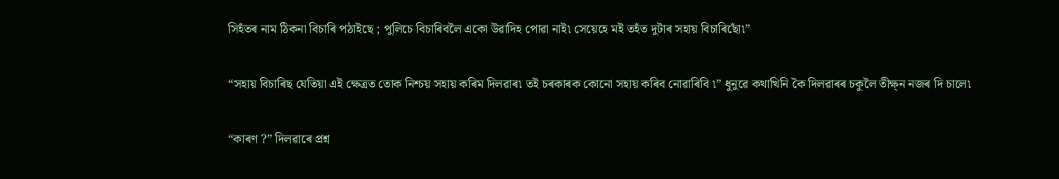সিহঁতৰ নাম ঠিকনা বিচাৰি পঠাইছে ; পুলিচে বিচাৰিবলৈ একো উৱাদিহ পোৱা নাই৷ সেয়েহে মই তহঁত দুটাৰ সহায় বিচাৰিছোঁ৷”

“সহায় বিচাৰিছ যেতিয়া এই ক্ষেত্ৰত তোক নিশ্চয় সহায় কৰিম দিলৱাৰ৷ তই চৰকাৰক কোনো সহায় কৰিব নোৱাৰিবি ৷” ধুনুৱে কথাখিনি কৈ দিলৱাৰৰ চকুলৈ তীক্ষ্ন নজৰ দি চালে৷

“কাৰণ ?” দিলৱাৰে প্ৰশ্ন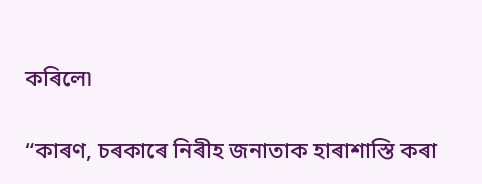কৰিলে৷

“কাৰণ, চৰকাৰে নিৰীহ জনাতাক হাৰাশাস্তি কৰা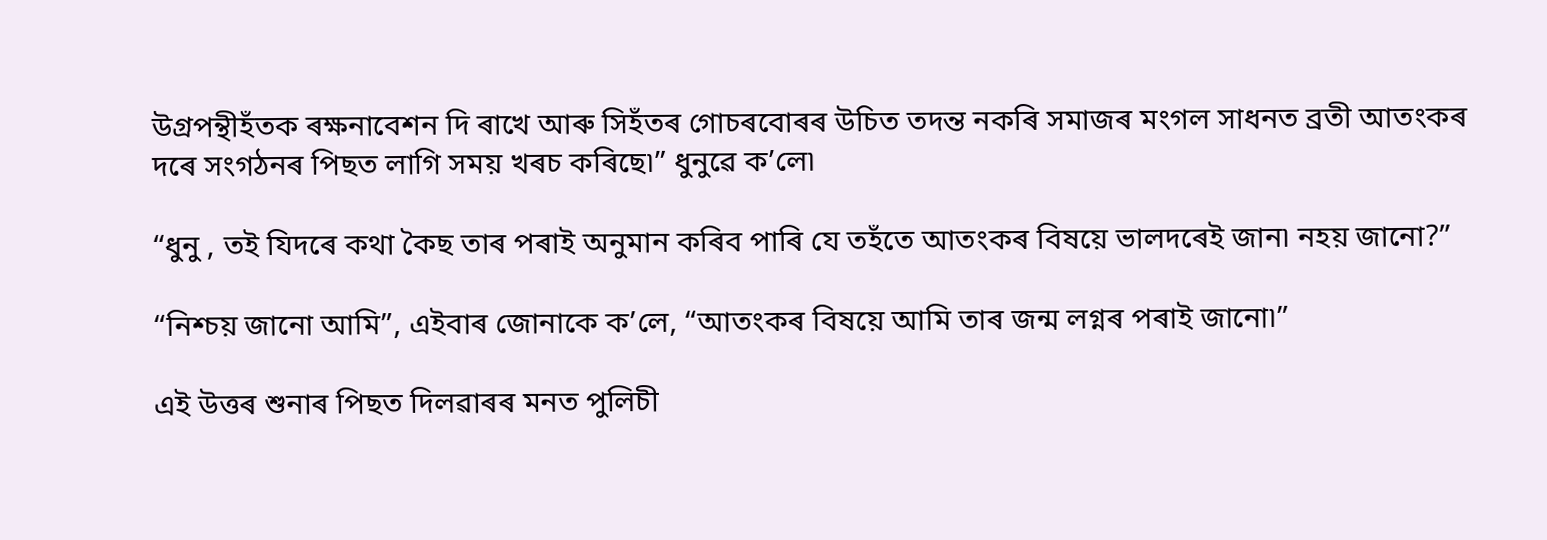উগ্ৰপন্থীহঁতক ৰক্ষনাবেশন দি ৰাখে আৰু সিহঁতৰ গোচৰবোৰৰ উচিত তদন্ত নকৰি সমাজৰ মংগল সাধনত ব্ৰতী আতংকৰ দৰে সংগঠনৰ পিছত লাগি সময় খৰচ কৰিছে৷” ধুনুৱে ক’লে৷

“ধুনু , তই যিদৰে কথা কৈছ তাৰ পৰাই অনুমান কৰিব পাৰি যে তহঁতে আতংকৰ বিষয়ে ভালদৰেই জান৷ নহয় জানো?”

“নিশ্চয় জানো আমি”, এইবাৰ জোনাকে ক’লে, “আতংকৰ বিষয়ে আমি তাৰ জন্ম লগ্নৰ পৰাই জানো৷”

এই উত্তৰ শুনাৰ পিছত দিলৱাৰৰ মনত পুলিচী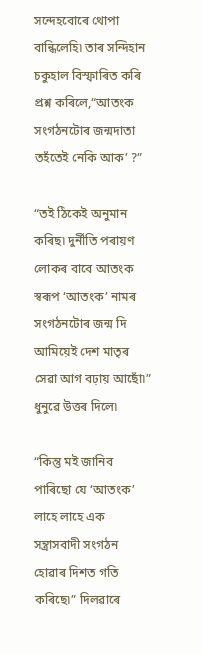সন্দেহবোৰে থোপা বান্ধিলেহি৷ তাৰ সন্দিহান চকুহাল বিস্ফাৰিত কৰি প্ৰশ্ন কৰিলে,“আতংক সংগঠনটোৰ জন্মদাতা তহঁতেই নেকি আক’ ?”

“তই ঠিকেই অনুমান কৰিছ৷ দুৰ্নীতি পৰায়ণ লোকৰ বাবে আতংক স্বৰূপ ‘আতংক’ নামৰ সংগঠনটোৰ জন্ম দি আমিয়েই দেশ মাতৃৰ সেৱা আগ বঢ়ায় আছোঁ৷” ধুনুৱে উত্তৰ দিলে৷

“কিন্তু মই জানিব পাৰিছো যে ‘আতংক’ লাহে লাহে এক সন্ত্ৰাসবাদী সংগঠন হোৱাৰ দিশত গতি কৰিছে৷” দিলৱাৰে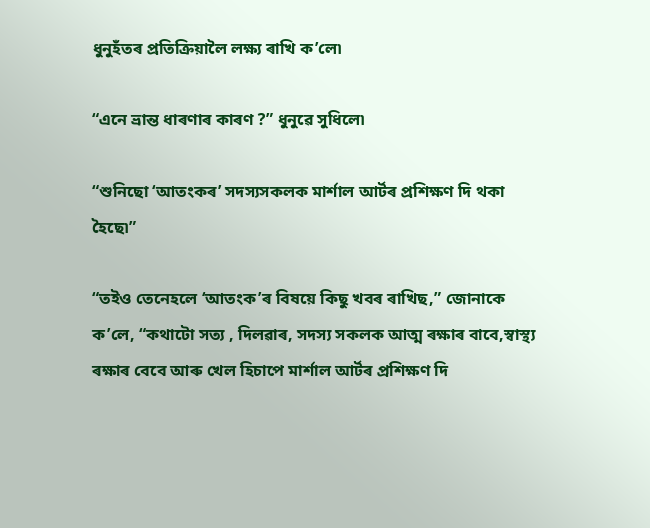ধুনুহঁতৰ প্ৰতিক্ৰিয়ালৈ লক্ষ্য ৰাখি ক’লে৷

“এনে ভ্ৰান্ত ধাৰণাৰ কাৰণ ?” ধুনুৱে সুধিলে৷

“শুনিছো ‘আতংকৰ’ সদস্যসকলক মাৰ্শাল আৰ্টৰ প্ৰশিক্ষণ দি থকা হৈছে৷”

“তইও তেনেহলে ‘আতংক’ৰ বিষয়ে কিছু খবৰ ৰাখিছ,” জোনাকে ক’লে, “কথাটো সত্য , দিলৱাৰ, সদস্য সকলক আত্ম ৰক্ষাৰ বাবে,স্বাস্থ্য ৰক্ষাৰ বেবে আৰু খেল হিচাপে মাৰ্শাল আৰ্টৰ প্ৰশিক্ষণ দি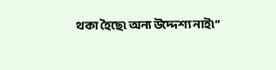থকা হৈছে৷ অন্য উদ্দেশ্য নাই৷”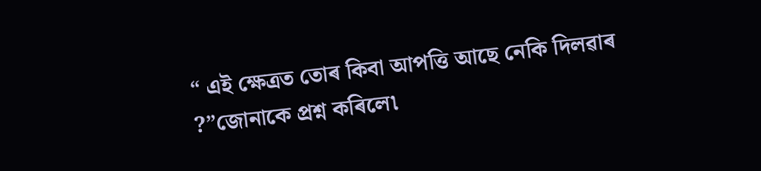“ এই ক্ষেত্ৰত তোৰ কিবা আপত্তি আছে নেকি দিলৱাৰ ?”জোনাকে প্ৰশ্ন কৰিলে৷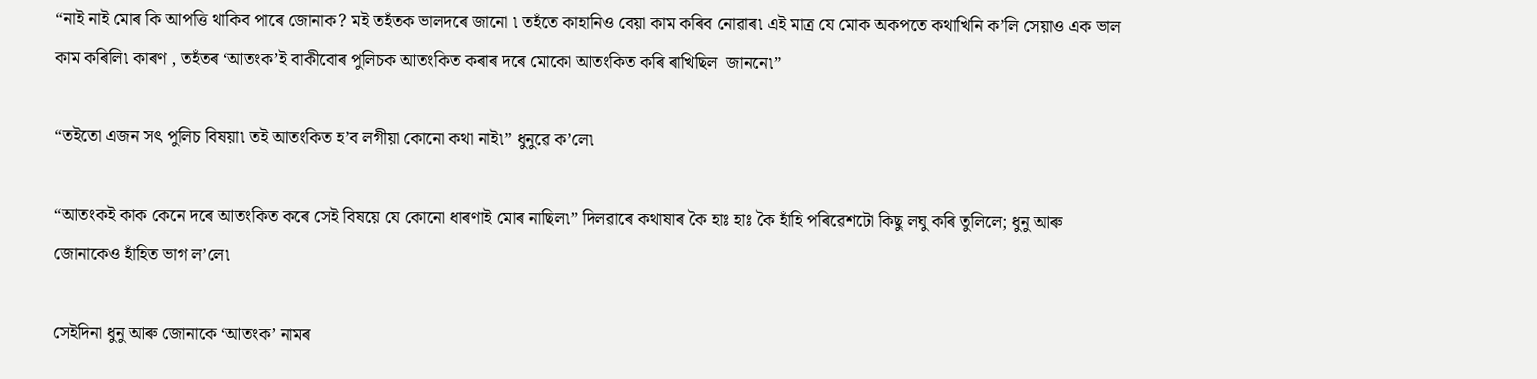“নাই নাই মোৰ কি আপত্তি থাকিব পাৰে জোনাক? মই তহঁতক ভালদৰে জানো ৷ তহঁতে কাহানিও বেয়া কাম কৰিব নোৱাৰ৷ এই মাত্ৰ যে মোক অকপতে কথাখিনি ক’লি সেয়াও এক ভাল কাম কৰিলি৷ কাৰণ , তহঁতৰ ‘আতংক’ই বাকীবোৰ পুলিচক আতংকিত কৰাৰ দৰে মোকো আতংকিত কৰি ৰাখিছিল  জাননে৷”

“তইতো এজন সৎ পুলিচ বিষয়া৷ তই আতংকিত হ’ব লগীয়া কোনো কথা নাই৷” ধুনুৱে ক’লে৷

“আতংকই কাক কেনে দৰে আতংকিত কৰে সেই বিষয়ে যে কোনো ধাৰণাই মোৰ নাছিল৷” দিলৱাৰে কথাষাৰ কৈ হাঃ হাঃ কৈ হাঁহি পৰিৱেশটো কিছু লঘু কৰি তুলিলে; ধুনু আৰু জোনাকেও হাঁহিত ভাগ ল’লে৷

সেইদিনা ধুনু আৰু জোনাকে ‘আতংক’ নামৰ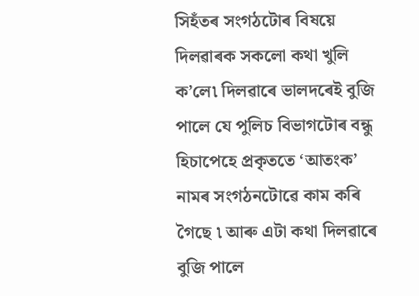সিহঁতৰ সংগঠটোৰ বিষয়ে দিলৱাৰক সকলো কথা খুলি ক’লে৷ দিলৱাৰে ভালদৰেই বুজি পালে যে পুলিচ বিভাগটোৰ বন্ধু হিচাপেহে প্ৰকৃততে ‘আতংক’ নামৰ সংগঠনটোৱে কাম কৰি গৈছে ৷ আৰু এটা কথা দিলৱাৰে বুজি পালে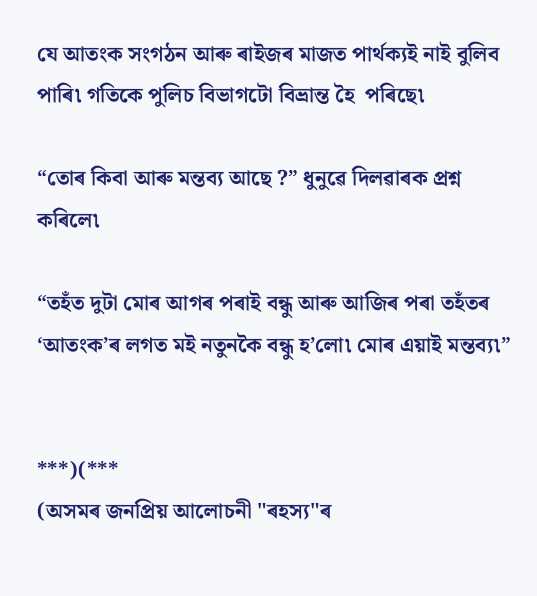যে আতংক সংগঠন আৰু ৰাইজৰ মাজত পাৰ্থক্যই নাই বুলিব পাৰি৷ গতিকে পুলিচ বিভাগটো বিভ্ৰান্ত হৈ  পৰিছে৷

“তোৰ কিবা আৰু মন্তব্য আছে ?” ধুনুৱে দিলৱাৰক প্ৰশ্ন কৰিলে৷

“তহঁত দুটা মোৰ আগৰ পৰাই বন্ধু আৰু আজিৰ পৰা তহঁতৰ ‘আতংক’ৰ লগত মই নতুনকৈ বন্ধু হ’লো৷ মোৰ এয়াই মন্তব্য৷”


***)(***
(অসমৰ জনপ্ৰিয় আলোচনী "ৰহস্য"ৰ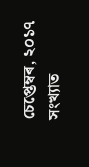চেপ্তেম্বৰ, ২০১৭ সংখ্যাত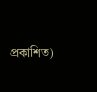প্ৰকাশিত)